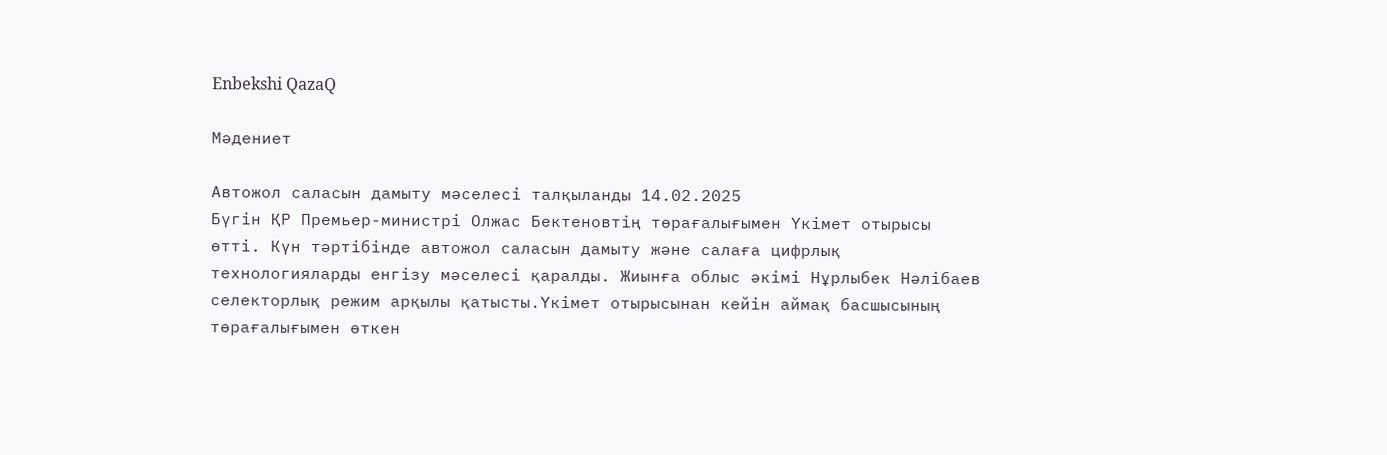Enbekshi QazaQ

Мәдениет

Автожол саласын дамыту мәселесі талқыланды 14.02.2025
Бүгін ҚР Премьер-министрі Олжас Бектеновтің төрағалығымен Үкімет отырысы өтті. Күн тәртібінде автожол саласын дамыту және салаға цифрлық технологияларды енгізу мәселесі қаралды. Жиынға облыс әкімі Нұрлыбек Нәлібаев селекторлық режим арқылы қатысты.Үкімет отырысынан кейін аймақ басшысының төрағалығымен өткен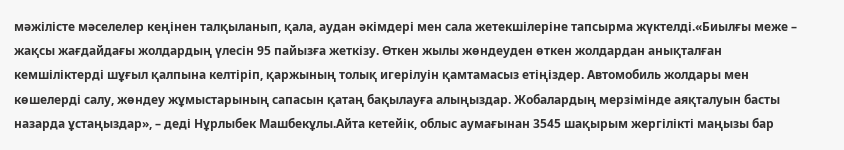мәжілісте мәселелер кеңінен талқыланып, қала, аудан әкімдері мен сала жетекшілеріне тапсырма жүктелді.«Биылғы меже – жақсы жағдайдағы жолдардың үлесін 95 пайызға жеткізу. Өткен жылы жөндеуден өткен жолдардан анықталған кемшіліктерді шұғыл қалпына келтіріп, қаржының толық игерілуін қамтамасыз етіңіздер. Автомобиль жолдары мен көшелерді салу, жөндеу жұмыстарының сапасын қатаң бақылауға алыңыздар. Жобалардың мерзімінде аяқталуын басты назарда ұстаңыздар», – деді Нұрлыбек Машбекұлы.Айта кетейік, облыс аумағынан 3545 шақырым жергілікті маңызы бар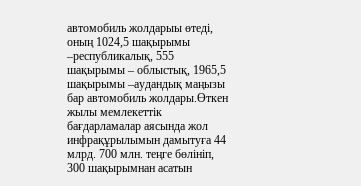автомобиль жолдарыы өтеді, оның 1024,5 шақырымы –республикалық, 555 шақырымы – облыстық, 1965,5 шақырымы –аудандық маңызы бар автомобиль жолдары.Өткен жылы мемлекеттік бағдарламалар аясында жол инфрақұрылымын дамытуға 44 млрд. 700 млн. теңге бөлініп, 300 шақырымнан асатын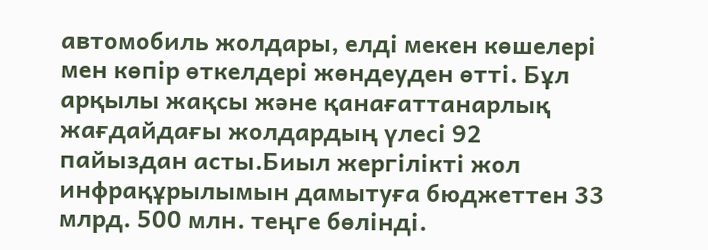автомобиль жолдары, елді мекен көшелері мен көпір өткелдері жөндеуден өтті. Бұл арқылы жақсы және қанағаттанарлық жағдайдағы жолдардың үлесі 92 пайыздан асты.Биыл жергілікті жол инфрақұрылымын дамытуға бюджеттен 33 млрд. 500 млн. теңге бөлінді.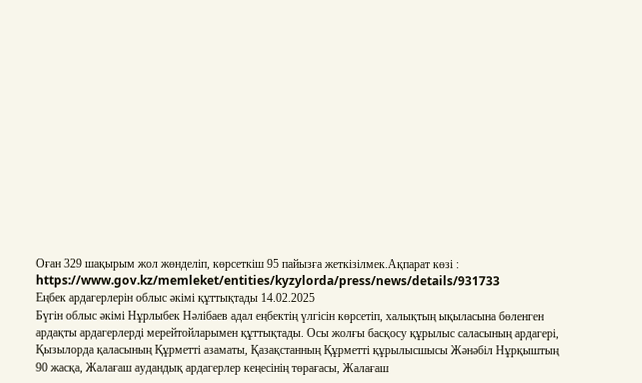Оған 329 шақырым жол жөнделіп, көрсеткіш 95 пайызға жеткізілмек.Ақпарат көзі : https://www.gov.kz/memleket/entities/kyzylorda/press/news/details/931733
Еңбек ардагерлерін облыс әкімі құттықтады 14.02.2025
Бүгін облыс әкімі Нұрлыбек Нәлібаев адал еңбектің үлгісін көрсетіп, халықтың ықыласына бөленген ардақты ардагерлерді мерейтойларымен құттықтады. Осы жолғы басқосу құрылыс саласының ардагері, Қызылорда қаласының Құрметті азаматы, Қазақстанның Құрметті құрылысшысы Жәнәбіл Нұрқыштың 90 жасқа, Жалағаш аудандық ардагерлер кеңесінің төрағасы, Жалағаш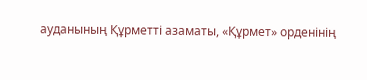ауданының Құрметті азаматы, «Құрмет» орденінің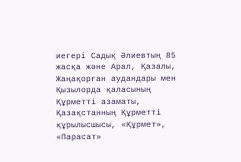иегері Садық Әлиевтың 85 жасқа және Арал, Қазалы, Жаңақорған аудандары мен Қызылорда қаласының Құрметті азаматы, Қазақстанның Құрметті құрылысшысы, «Құрмет», «Парасат»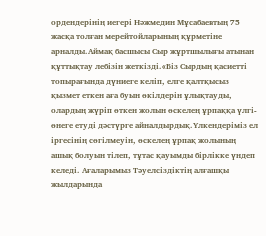ордендерінің иегері Нәжмедин Мұсабаевтың 75 жасқа толған мерейтойларының құрметіне арналды.Аймақ басшысы Сыр жұртшылығы атынан құттықтау лебізін жеткізді.«Біз Сырдың қасиетті топырағында дүниеге келіп, елге қалтқысыз қызмет еткен аға буын өкілдерін ұлықтауды, олардың жүріп өткен жолын өскелең ұрпаққа үлгі-өнеге етуді дәстүрге айналдырдық.Үлкендеріміз ел іргесінің сөгілмеуін, өскелең ұрпақ жолының ашық болуын тілеп, тұтас қауымды бірлікке үндеп келеді. Ағаларымыз Тәуелсіздіктің алғашқы жылдарында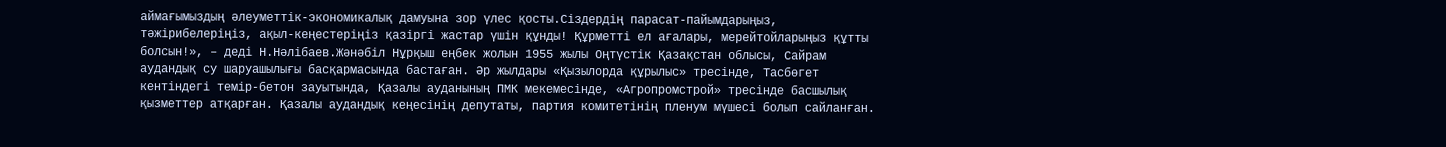аймағымыздың әлеуметтік-экономикалық дамуына зор үлес қосты.Сіздердің парасат-пайымдарыңыз, тәжірибелеріңіз, ақыл-кеңестеріңіз қазіргі жастар үшін құнды! Құрметті ел ағалары, мерейтойларыңыз құтты болсын!», – деді Н.Нәлібаев.Жәнәбіл Нұрқыш еңбек жолын 1955 жылы Оңтүстік Қазақстан облысы, Сайрам аудандық су шаруашылығы басқармасында бастаған. Әр жылдары «Қызылорда құрылыс» тресінде, Тасбөгет кентіндегі темір-бетон зауытында, Қазалы ауданының ПМК мекемесінде, «Агропромстрой» тресінде басшылық қызметтер атқарған. Қазалы аудандық кеңесінің депутаты, партия комитетінің пленум мүшесі болып сайланған.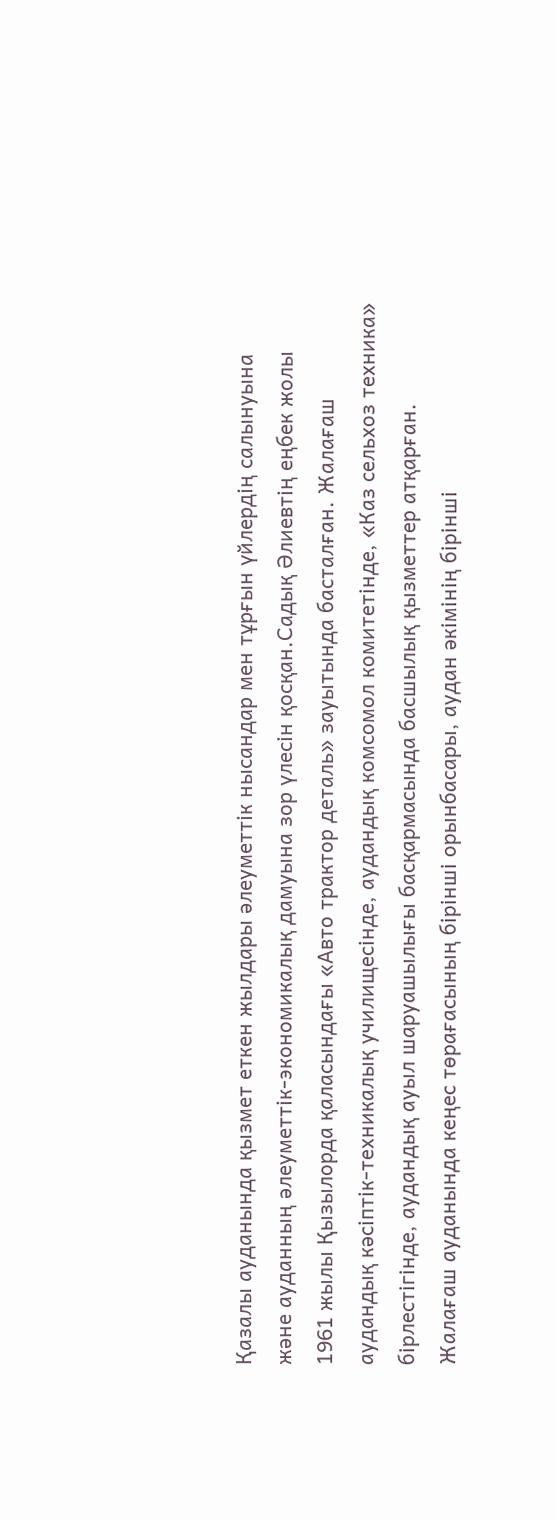Қазалы ауданында қызмет еткен жылдары әлеуметтік нысандар мен тұрғын үйлердің салынуына және ауданның әлеуметтік-экономикалық дамуына зор үлесін қосқан.Садық Әлиевтің еңбек жолы 1961 жылы Қызылорда қаласындағы «Авто трактор деталь» зауытында басталған. Жалағаш аудандық кәсіптік-техникалық училищесінде, аудандық комсомол комитетінде, «Каз сельхоз техника» бірлестігінде, аудандық ауыл шаруашылығы басқармасында басшылық қызметтер атқарған. Жалағаш ауданында кеңес төрағасының бірінші орынбасары, аудан әкімінің бірінші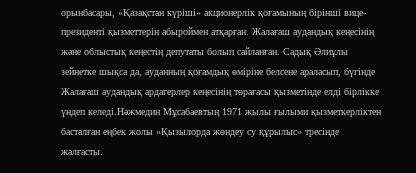орынбасары, «Қазақстан күріші» акционерлік қоғамының бірінші вице-президенті қызметтерін абыроймен атқарған. Жалағаш аудандық кеңесінің және облыстық кеңестің депутаты болып сайланған. Садық Әлиұлы зейнетке шықса да, ауданның қоғамдық өміріне белсене араласып, бүгінде Жалағаш аудандық ардагерлер кеңесінің төрағасы қызметінде елді бірлікке үндеп келеді.Нәжмедин Мұсабаевтың 1971 жылы ғылыми қызметкерліктен басталған еңбек жолы «Қызылорда жөндеу су құрылыс» тресінде жалғасты.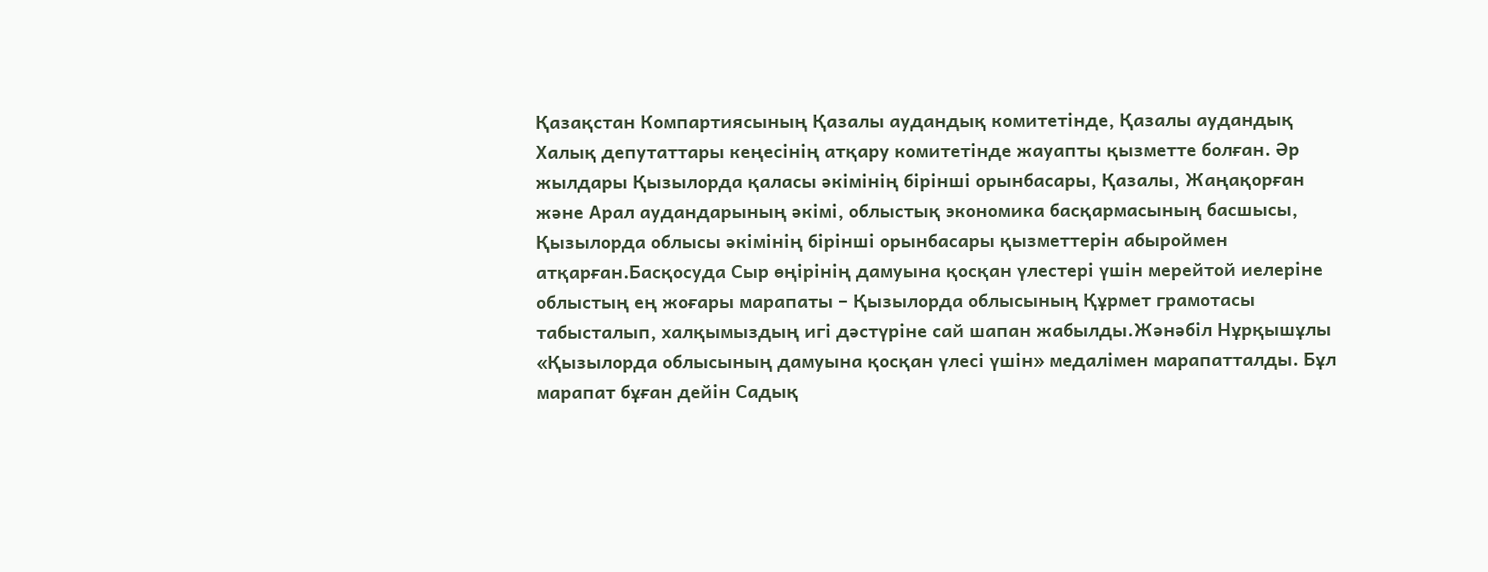Қазақстан Компартиясының Қазалы аудандық комитетінде, Қазалы аудандық Халық депутаттары кеңесінің атқару комитетінде жауапты қызметте болған. Әр жылдары Қызылорда қаласы әкімінің бірінші орынбасары, Қазалы, Жаңақорған және Арал аудандарының әкімі, облыстық экономика басқармасының басшысы, Қызылорда облысы әкімінің бірінші орынбасары қызметтерін абыроймен атқарған.Басқосуда Сыр өңірінің дамуына қосқан үлестері үшін мерейтой иелеріне облыстың ең жоғары марапаты – Қызылорда облысының Құрмет грамотасы табысталып, халқымыздың игі дәстүріне сай шапан жабылды.Жәнәбіл Нұрқышұлы «Қызылорда облысының дамуына қосқан үлесі үшін» медалімен марапатталды. Бұл марапат бұған дейін Садық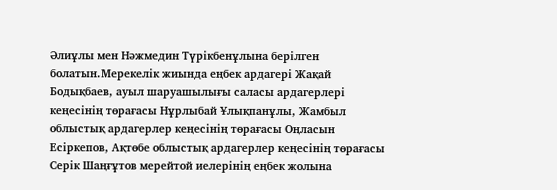Әлиұлы мен Нәжмедин Түрікбенұлына берілген болатын.Мерекелік жиында еңбек ардагері Жақай Бодықбаев, ауыл шаруашылығы саласы ардагерлері кеңесінің төрағасы Нұрлыбай Ұлықпанұлы, Жамбыл облыстық ардагерлер кеңесінің төрағасы Оңласын Есіркепов, Ақтөбе облыстық ардагерлер кеңесінің төрағасы Серік Шаңғұтов мерейтой иелерінің еңбек жолына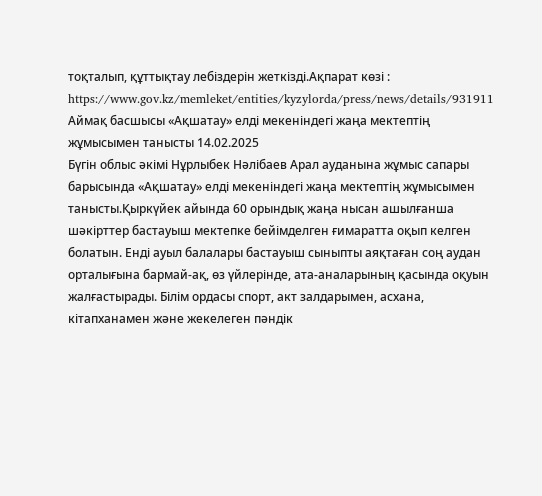тоқталып, құттықтау лебіздерін жеткізді.Ақпарат көзі : https://www.gov.kz/memleket/entities/kyzylorda/press/news/details/931911
Аймақ басшысы «Ақшатау» елді мекеніндегі жаңа мектептің жұмысымен танысты 14.02.2025
Бүгін облыс әкімі Нұрлыбек Нәлібаев Арал ауданына жұмыс сапары барысында «Ақшатау» елді мекеніндегі жаңа мектептің жұмысымен танысты.Қыркүйек айында 60 орындық жаңа нысан ашылғанша шәкірттер бастауыш мектепке бейімделген ғимаратта оқып келген болатын. Енді ауыл балалары бастауыш сыныпты аяқтаған соң аудан орталығына бармай-ақ, өз үйлерінде, ата-аналарының қасында оқуын жалғастырады. Білім ордасы спорт, акт залдарымен, асхана, кітапханамен және жекелеген пәндік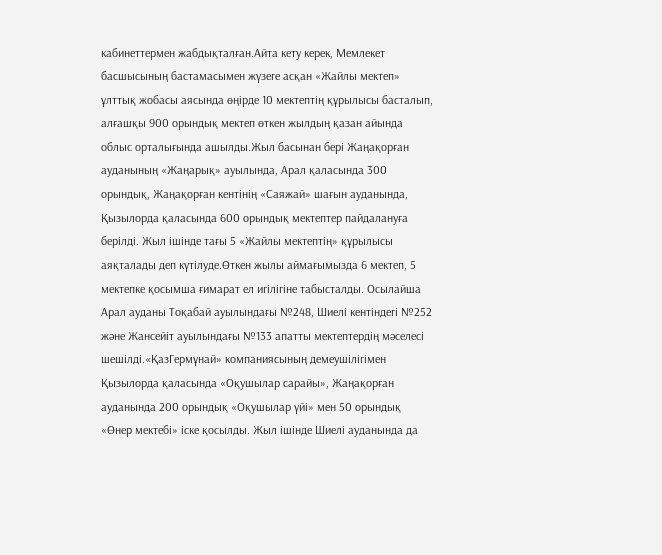кабинеттермен жабдықталған.Айта кету керек, Мемлекет басшысының бастамасымен жүзеге асқан «Жайлы мектеп» ұлттық жобасы аясында өңірде 10 мектептің құрылысы басталып, алғашқы 900 орындық мектеп өткен жылдың қазан айында облыс орталығында ашылды.Жыл басынан бері Жаңақорған ауданының «Жаңарық» ауылында, Арал қаласында 300 орындық, Жаңақорған кентінің «Саяжай» шағын ауданында, Қызылорда қаласында 600 орындық мектептер пайдалануға берілді. Жыл ішінде тағы 5 «Жайлы мектептің» құрылысы аяқталады деп күтілуде.Өткен жылы аймағымызда 6 мектеп, 5 мектепке қосымша ғимарат ел игілігіне табысталды. Осылайша Арал ауданы Тоқабай ауылындағы №248, Шиелі кентіндегі №252 және Жансейіт ауылындағы №133 апатты мектептердің мәселесі шешілді.«ҚазГермұнай» компаниясының демеушілігімен Қызылорда қаласында «Оқушылар сарайы», Жаңақорған ауданында 200 орындық «Оқушылар үйі» мен 50 орындық «Өнер мектебі» іске қосылды. Жыл ішінде Шиелі ауданында да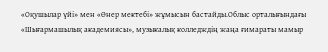«Оқушылар үйі» мен «Өнер мектебі» жұмысын бастайды.Облыс орталығындағы «Шығармашылық академиясы», музыкалық колледждің жаңа ғимараты мамыр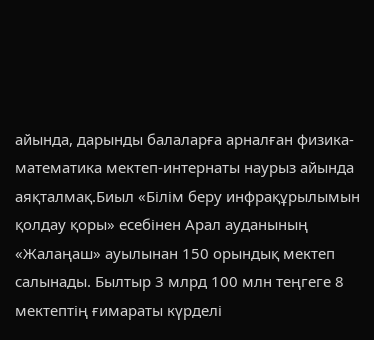айында, дарынды балаларға арналған физика-математика мектеп-интернаты наурыз айында аяқталмақ.Биыл «Білім беру инфрақұрылымын қолдау қоры» есебінен Арал ауданының «Жалаңаш» ауылынан 150 орындық мектеп салынады. Былтыр 3 млрд 100 млн теңгеге 8 мектептің ғимараты күрделі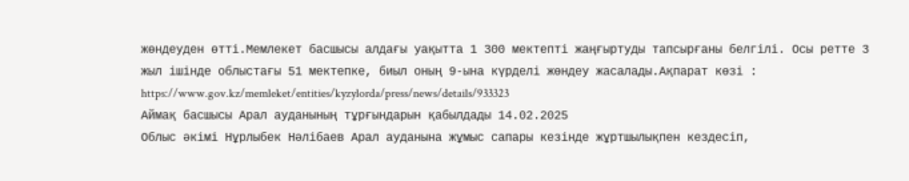жөндеуден өтті.Мемлекет басшысы алдағы уақытта 1 300 мектепті жаңғыртуды тапсырғаны белгілі. Осы ретте 3 жыл ішінде облыстағы 51 мектепке, биыл оның 9-ына күрделі жөндеу жасалады.Ақпарат көзі : https://www.gov.kz/memleket/entities/kyzylorda/press/news/details/933323
Аймақ басшысы Арал ауданының тұрғындарын қабылдады 14.02.2025
Облыс әкімі Нұрлыбек Нәлібаев Арал ауданына жұмыс сапары кезінде жұртшылықпен кездесіп,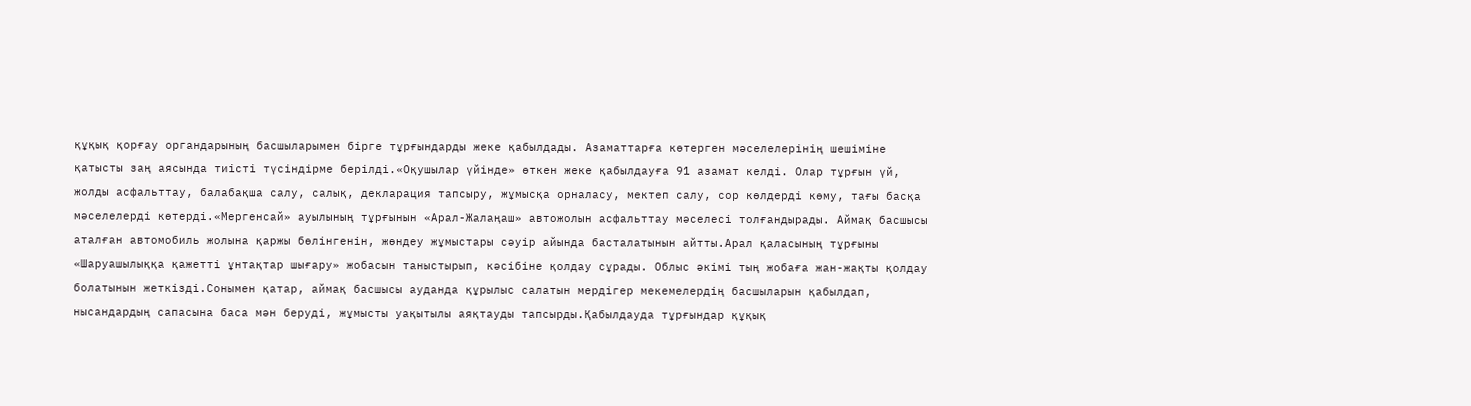құқық қорғау органдарының басшыларымен бірге тұрғындарды жеке қабылдады. Азаматтарға көтерген мәселелерінің шешіміне қатысты заң аясында тиісті түсіндірме берілді.«Оқушылар үйінде» өткен жеке қабылдауға 91 азамат келді. Олар тұрғын үй, жолды асфальттау, балабақша салу, салық, декларация тапсыру, жұмысқа орналасу, мектеп салу, сор көлдерді көму, тағы басқа мәселелерді көтерді.«Мергенсай» ауылының тұрғынын «Арал-Жалаңаш» автожолын асфальттау мәселесі толғандырады. Аймақ басшысы аталған автомобиль жолына қаржы бөлінгенін, жөндеу жұмыстары сәуір айында басталатынын айтты.Арал қаласының тұрғыны «Шаруашылыққа қажетті ұнтақтар шығару» жобасын таныстырып, кәсібіне қолдау сұрады. Облыс әкімі тың жобаға жан-жақты қолдау болатынын жеткізді.Сонымен қатар, аймақ басшысы ауданда құрылыс салатын мердігер мекемелердің басшыларын қабылдап, нысандардың сапасына баса мән беруді, жұмысты уақытылы аяқтауды тапсырды.Қабылдауда тұрғындар құқық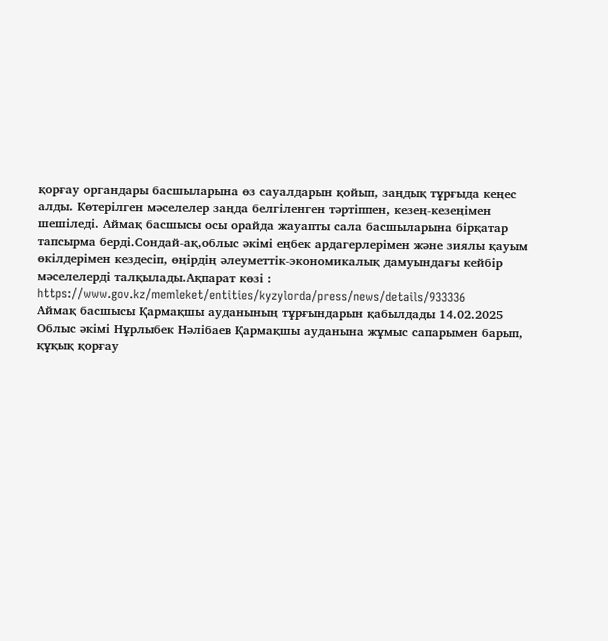қорғау органдары басшыларына өз сауалдарын қойып, заңдық тұрғыда кеңес алды. Көтерілген мәселелер заңда белгіленген тәртіппен, кезең-кезеңімен шешіледі. Аймақ басшысы осы орайда жауапты сала басшыларына бірқатар тапсырма берді.Сондай-ақ,облыс әкімі еңбек ардагерлерімен және зиялы қауым өкілдерімен кездесіп, өңірдің әлеуметтік-экономикалық дамуындағы кейбір мәселелерді талқылады.Ақпарат көзі : https://www.gov.kz/memleket/entities/kyzylorda/press/news/details/933336
Аймақ басшысы Қармақшы ауданының тұрғындарын қабылдады 14.02.2025
Облыс әкімі Нұрлыбек Нәлібаев Қармақшы ауданына жұмыс сапарымен барып, құқық қорғау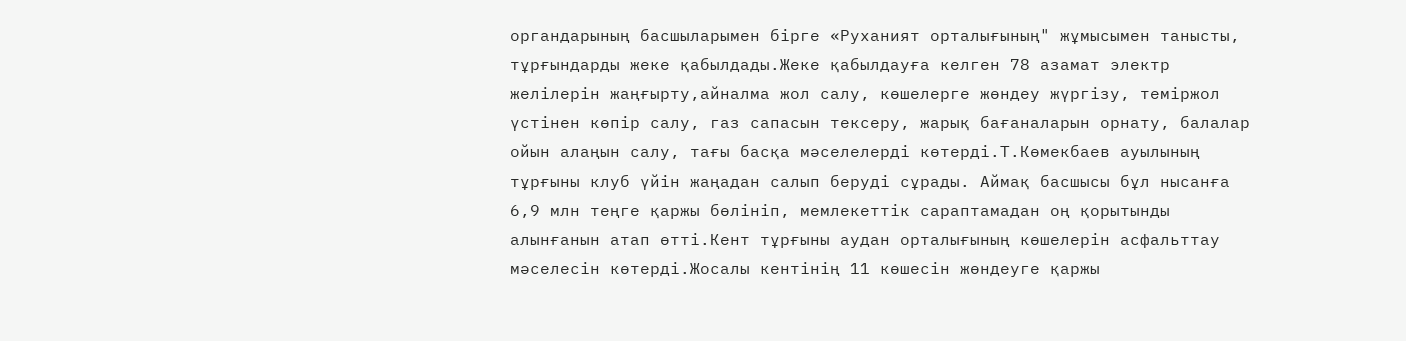органдарының басшыларымен бірге «Руханият орталығының" жұмысымен танысты, тұрғындарды жеке қабылдады.Жеке қабылдауға келген 78 азамат электр желілерін жаңғырту,айналма жол салу, көшелерге жөндеу жүргізу, теміржол үстінен көпір салу, газ сапасын тексеру, жарық бағаналарын орнату, балалар ойын алаңын салу, тағы басқа мәселелерді көтерді.Т.Көмекбаев ауылының тұрғыны клуб үйін жаңадан салып беруді сұрады. Аймақ басшысы бұл нысанға 6,9 млн теңге қаржы бөлініп, мемлекеттік сараптамадан оң қорытынды алынғанын атап өтті.Кент тұрғыны аудан орталығының көшелерін асфальттау мәселесін көтерді.Жосалы кентінің 11 көшесін жөндеуге қаржы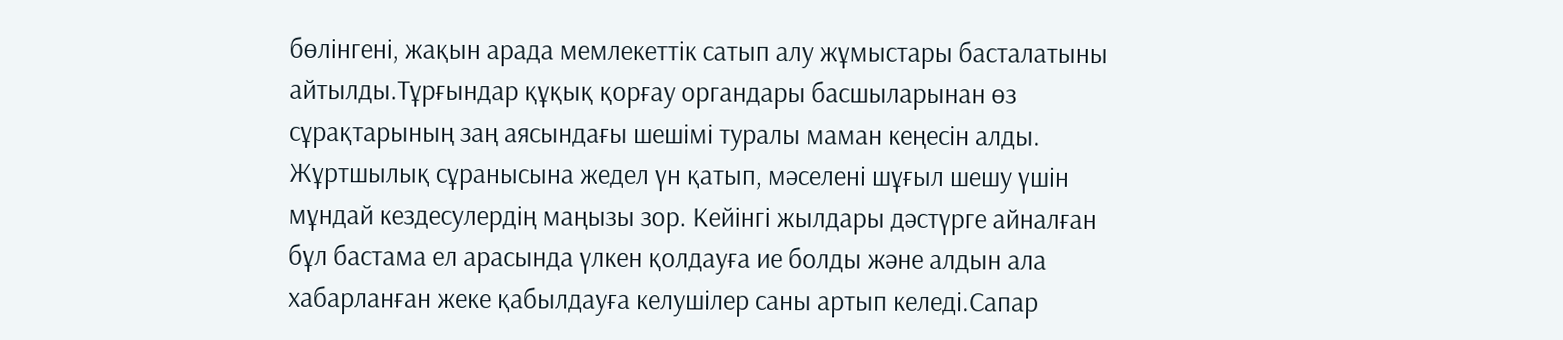бөлінгені, жақын арада мемлекеттік сатып алу жұмыстары басталатыны айтылды.Тұрғындар құқық қорғау органдары басшыларынан өз сұрақтарының заң аясындағы шешімі туралы маман кеңесін алды. Жұртшылық сұранысына жедел үн қатып, мәселені шұғыл шешу үшін мұндай кездесулердің маңызы зор. Кейінгі жылдары дәстүрге айналған бұл бастама ел арасында үлкен қолдауға ие болды және алдын ала хабарланған жеке қабылдауға келушілер саны артып келеді.Сапар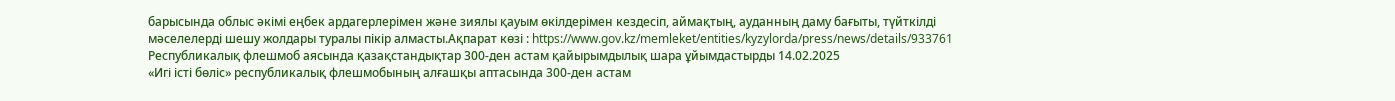барысында облыс әкімі еңбек ардагерлерімен және зиялы қауым өкілдерімен кездесіп, аймақтың, ауданның даму бағыты, түйткілді мәселелерді шешу жолдары туралы пікір алмасты.Ақпарат көзі : https://www.gov.kz/memleket/entities/kyzylorda/press/news/details/933761
Республикалық флешмоб аясында қазақстандықтар 300-ден астам қайырымдылық шара ұйымдастырды 14.02.2025
«Игі істі бөліс» республикалық флешмобының алғашқы аптасында 300-ден астам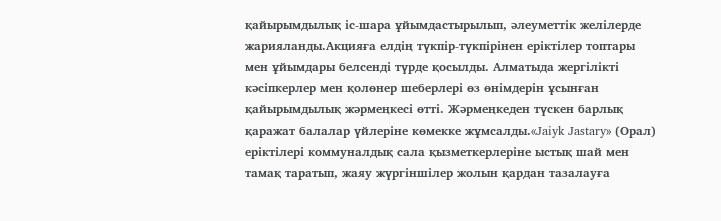қайырымдылық іс-шара ұйымдастырылып, әлеуметтік желілерде жарияланды.Акцияға елдің түкпір-түкпірінен еріктілер топтары мен ұйымдары белсенді түрде қосылды. Алматыда жергілікті кәсіпкерлер мен қолөнер шеберлері өз өнімдерін ұсынған қайырымдылық жәрмеңкесі өтті. Жәрмеңкеден түскен барлық қаражат балалар үйлеріне көмекке жұмсалды.«Jaiyk Jastary» (Орал) еріктілері коммуналдық сала қызметкерлеріне ыстық шай мен тамақ таратып, жаяу жүргіншілер жолын қардан тазалауға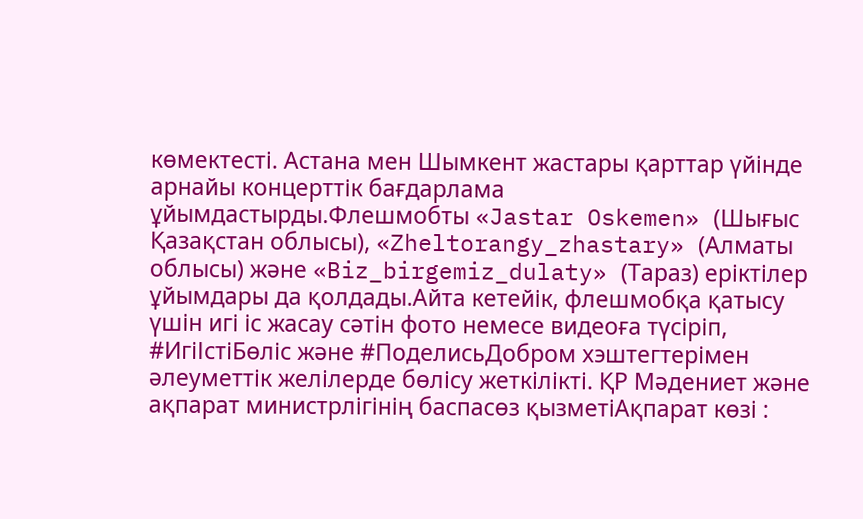көмектесті. Астана мен Шымкент жастары қарттар үйінде арнайы концерттік бағдарлама ұйымдастырды.Флешмобты «Jastar Oskemen» (Шығыс Қазақстан облысы), «Zheltorangy_zhastary» (Алматы облысы) және «Biz_birgemiz_dulaty» (Тараз) еріктілер ұйымдары да қолдады.Айта кетейік, флешмобқа қатысу үшін игі іс жасау сәтін фото немесе видеоға түсіріп, #ИгіІстіБөліс және #ПоделисьДобром хэштегтерімен әлеуметтік желілерде бөлісу жеткілікті. ҚР Мәдениет және ақпарат министрлігінің баспасөз қызметіАқпарат көзі :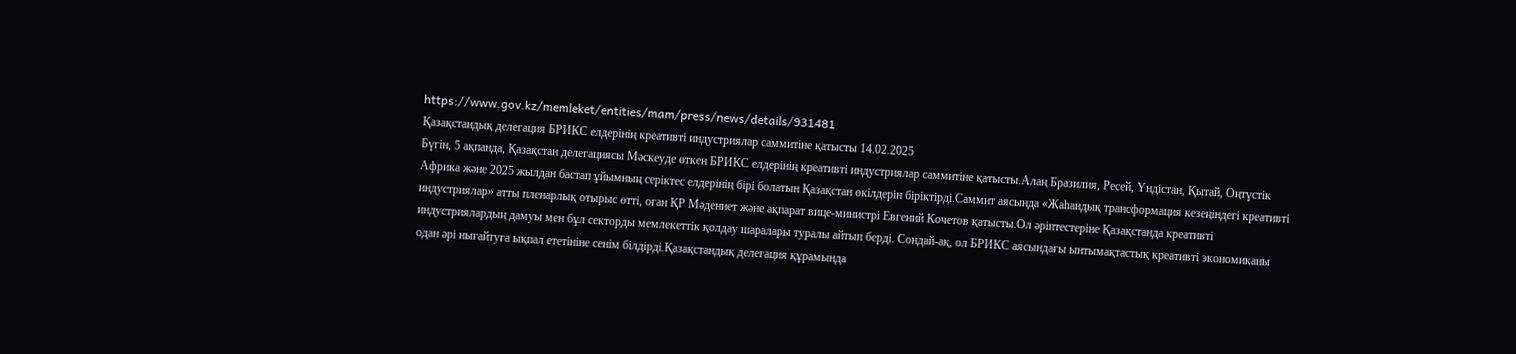https://www.gov.kz/memleket/entities/mam/press/news/details/931481
Қазақстандық делегация БРИКС елдерінің креативті индустриялар саммитіне қатысты 14.02.2025
Бүгін, 5 ақпанда, Қазақстан делегациясы Мәскеуде өткен БРИКС елдерінің креативті индустриялар саммитіне қатысты.Алаң Бразилия, Ресей, Үндістан, Қытай, Оңтүстік Африка және 2025 жылдан бастап ұйымның серіктес елдерінің бірі болатын Қазақстан өкілдерін біріктірді.Саммит аясында «Жаһандық трансформация кезеңіндегі креативті индустриялар» атты пленарлық отырыс өтті, оған ҚР Мәдениет және ақпарат вице-министрі Евгений Кочетов қатысты.Ол әріптестеріне Қазақстанда креативті индустриялардың дамуы мен бұл секторды мемлекеттік қолдау шаралары туралы айтып берді. Сондай-ақ, ол БРИКС аясындағы ынтымақтастық креативті экономиканы одан әрі нығайтуға ықпал ететініне сенім білдірді.Қазақстандық делегация құрамында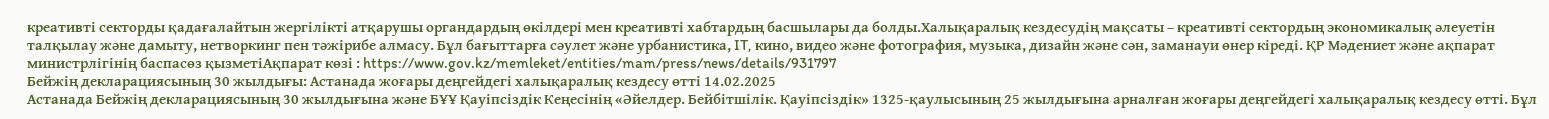креативті секторды қадағалайтын жергілікті атқарушы органдардың өкілдері мен креативті хабтардың басшылары да болды.Халықаралық кездесудің мақсаты – креативті сектордың экономикалық әлеуетін талқылау және дамыту, нетворкинг пен тәжірибе алмасу. Бұл бағыттарға сәулет және урбанистика, IT, кино, видео және фотография, музыка, дизайн және сән, заманауи өнер кіреді. ҚР Мәдениет және ақпарат министрлігінің баспасөз қызметіАқпарат көзі : https://www.gov.kz/memleket/entities/mam/press/news/details/931797
Бейжің декларациясының 30 жылдығы: Астанада жоғары деңгейдегі халықаралық кездесу өтті 14.02.2025
Астанада Бейжің декларациясының 30 жылдығына және БҰҰ Қауіпсіздік Кеңесінің «Әйелдер. Бейбітшілік. Қауіпсіздік» 1325-қаулысының 25 жылдығына арналған жоғары деңгейдегі халықаралық кездесу өтті. Бұл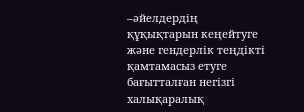–әйелдердің құқықтарын кеңейтуге және гендерлік теңдікті қамтамасыз етуге бағытталған негізгі халықаралық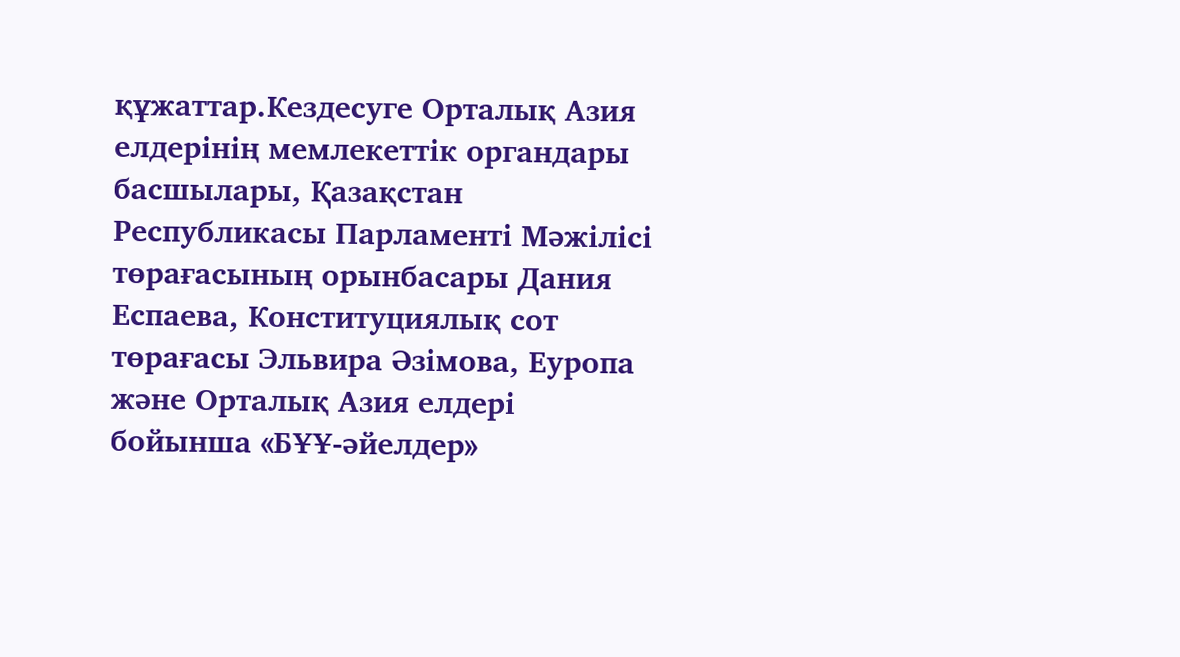құжаттар.Кездесуге Орталық Азия елдерінің мемлекеттік органдары басшылары, Қазақстан Республикасы Парламенті Мәжілісі төрағасының орынбасары Дания Еспаева, Конституциялық сот төрағасы Эльвира Әзімова, Еуропа және Орталық Азия елдері бойынша «БҰҰ-әйелдер»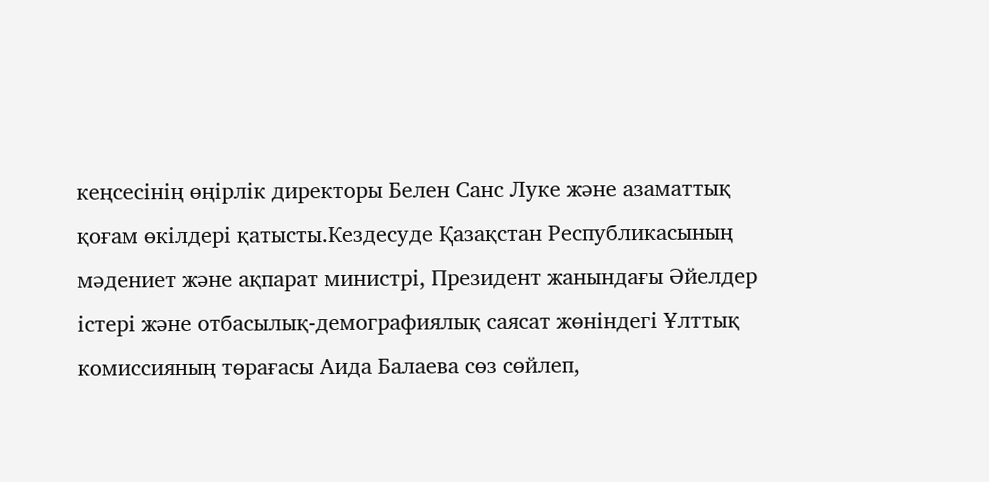кеңсесінің өңірлік директоры Белен Санс Луке және азаматтық қоғам өкілдері қатысты.Кездесуде Қазақстан Республикасының мәдениет және ақпарат министрі, Президент жанындағы Әйелдер істері және отбасылық-демографиялық саясат жөніндегі Ұлттық комиссияның төрағасы Аида Балаева сөз сөйлеп,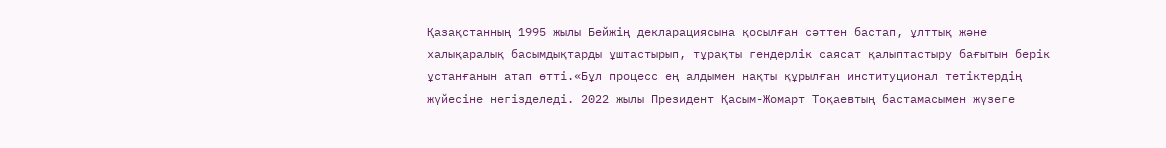Қазақстанның 1995 жылы Бейжің декларациясына қосылған сәттен бастап, ұлттық және халықаралық басымдықтарды ұштастырып, тұрақты гендерлік саясат қалыптастыру бағытын берік ұстанғанын атап өтті.«Бұл процесс ең алдымен нақты құрылған институционал тетіктердің жүйесіне негізделеді. 2022 жылы Президент Қасым-Жомарт Тоқаевтың бастамасымен жүзеге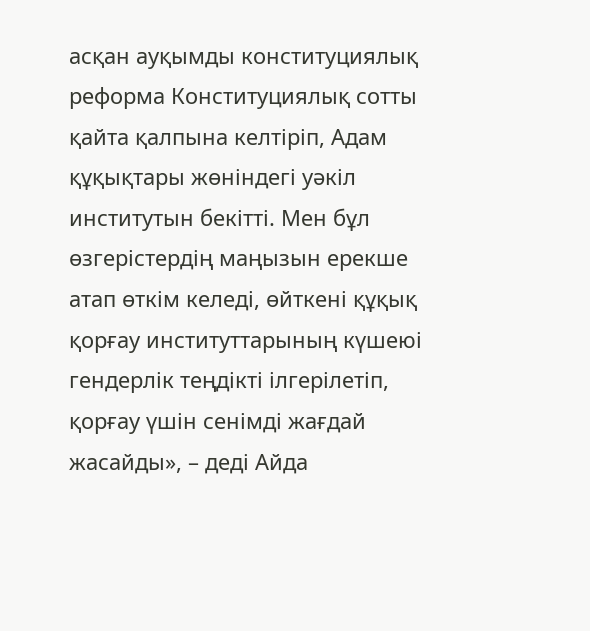асқан ауқымды конституциялық реформа Конституциялық сотты қайта қалпына келтіріп, Адам құқықтары жөніндегі уәкіл институтын бекітті. Мен бұл өзгерістердің маңызын ерекше атап өткім келеді, өйткені құқық қорғау институттарының күшеюі гендерлік теңдікті ілгерілетіп, қорғау үшін сенімді жағдай жасайды», – деді Айда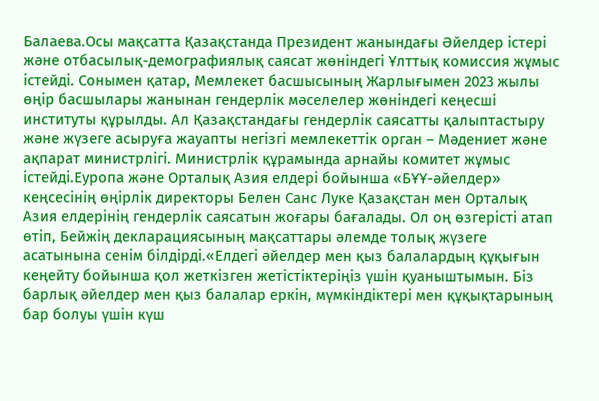Балаева.Осы мақсатта Қазақстанда Президент жанындағы Әйелдер істері және отбасылық-демографиялық саясат жөніндегі Ұлттық комиссия жұмыс істейді. Сонымен қатар, Мемлекет басшысының Жарлығымен 2023 жылы өңір басшылары жанынан гендерлік мәселелер жөніндегі кеңесші институты құрылды. Ал Қазақстандағы гендерлік саясатты қалыптастыру және жүзеге асыруға жауапты негізгі мемлекеттік орган – Мәдениет және ақпарат министрлігі. Министрлік құрамында арнайы комитет жұмыс істейді.Еуропа және Орталық Азия елдері бойынша «БҰҰ-әйелдер» кеңсесінің өңірлік директоры Белен Санс Луке Қазақстан мен Орталық Азия елдерінің гендерлік саясатын жоғары бағалады. Ол оң өзгерісті атап өтіп, Бейжің декларациясының мақсаттары әлемде толық жүзеге асатынына сенім білдірді.«Елдегі әйелдер мен қыз балалардың құқығын кеңейту бойынша қол жеткізген жетістіктеріңіз үшін қуаныштымын. Біз барлық әйелдер мен қыз балалар еркін, мүмкіндіктері мен құқықтарының бар болуы үшін күш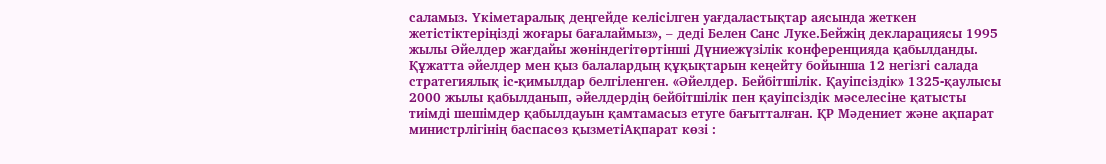саламыз. Үкіметаралық деңгейде келісілген уағдаластықтар аясында жеткен жетістіктеріңізді жоғары бағалаймыз», – деді Белен Санс Луке.Бейжің декларациясы 1995 жылы Әйелдер жағдайы жөніндегітөртінші Дүниежүзілік конференцияда қабылданды. Құжатта әйелдер мен қыз балалардың құқықтарын кеңейту бойынша 12 негізгі салада стратегиялық іс-қимылдар белгіленген. «Әйелдер. Бейбітшілік. Қауіпсіздік» 1325-қаулысы 2000 жылы қабылданып, әйелдердің бейбітшілік пен қауіпсіздік мәселесіне қатысты тиімді шешімдер қабылдауын қамтамасыз етуге бағытталған. ҚР Мәдениет және ақпарат министрлігінің баспасөз қызметіАқпарат көзі :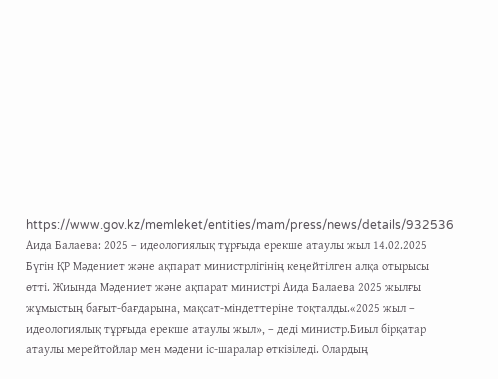https://www.gov.kz/memleket/entities/mam/press/news/details/932536
Аида Балаева: 2025 – идеологиялық тұрғыда ерекше атаулы жыл 14.02.2025
Бүгін ҚР Мәдениет және ақпарат министрлігінің кеңейтілген алқа отырысы өтті. Жиында Мәдениет және ақпарат министрі Аида Балаева 2025 жылғы жұмыстың бағыт-бағдарына, мақсат-міндеттеріне тоқталды.«2025 жыл – идеологиялық тұрғыда ерекше атаулы жыл», – деді министр.Биыл бірқатар атаулы мерейтойлар мен мәдени іс-шаралар өткізіледі. Олардың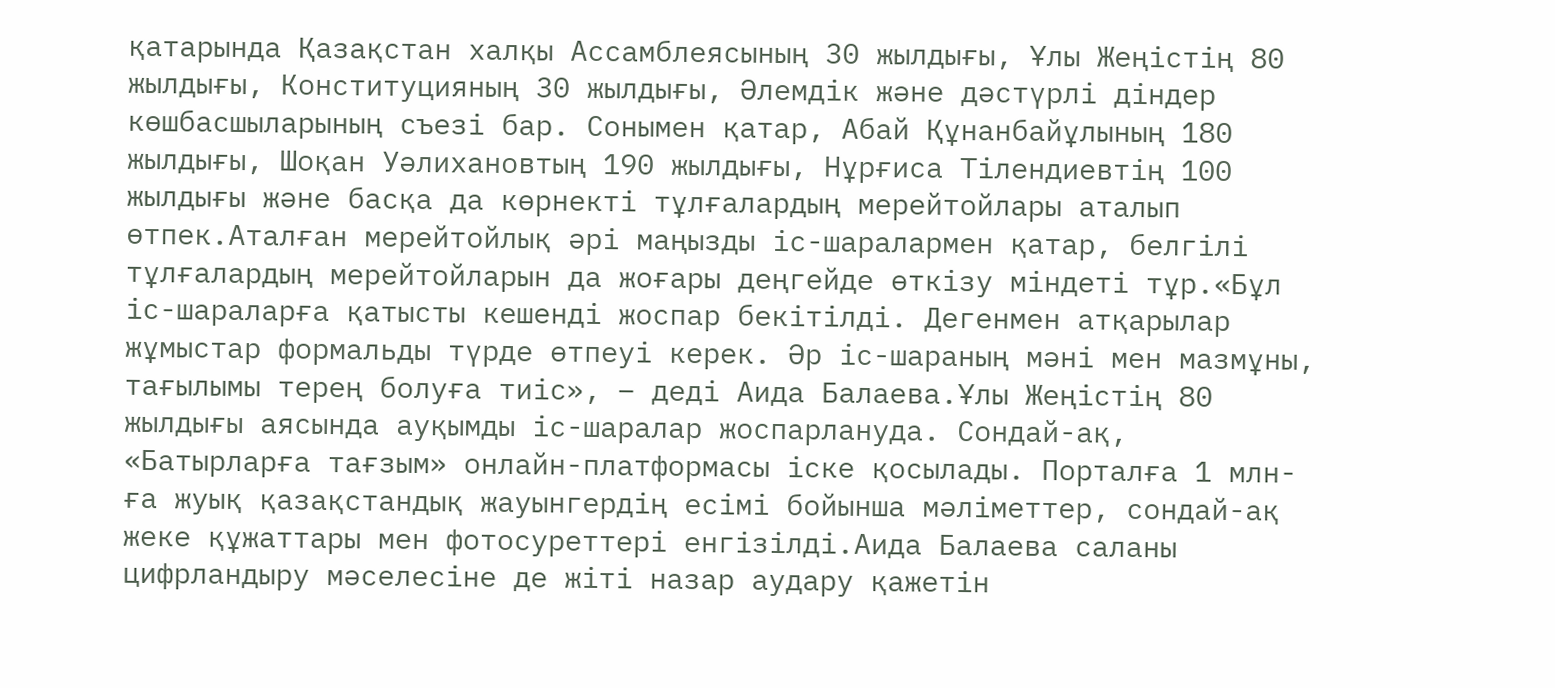қатарында Қазақстан халқы Ассамблеясының 30 жылдығы, Ұлы Жеңістің 80 жылдығы, Конституцияның 30 жылдығы, Әлемдік және дәстүрлі діндер көшбасшыларының съезі бар. Сонымен қатар, Абай Құнанбайұлының 180 жылдығы, Шоқан Уәлихановтың 190 жылдығы, Нұрғиса Тілендиевтің 100 жылдығы және басқа да көрнекті тұлғалардың мерейтойлары аталып өтпек.Аталған мерейтойлық әрі маңызды іс-шаралармен қатар, белгілі тұлғалардың мерейтойларын да жоғары деңгейде өткізу міндеті тұр.«Бұл іс-шараларға қатысты кешенді жоспар бекітілді. Дегенмен атқарылар жұмыстар формальды түрде өтпеуі керек. Әр іс-шараның мәні мен мазмұны, тағылымы терең болуға тиіс», – деді Аида Балаева.Ұлы Жеңістің 80 жылдығы аясында ауқымды іс-шаралар жоспарлануда. Сондай-ақ, «Батырларға тағзым» онлайн-платформасы іске қосылады. Порталға 1 млн-ға жуық қазақстандық жауынгердің есімі бойынша мәліметтер, сондай-ақ жеке құжаттары мен фотосуреттері енгізілді.Аида Балаева саланы цифрландыру мәселесіне де жіті назар аудару қажетін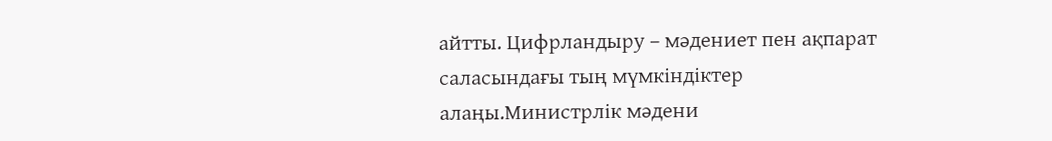айтты. Цифрландыру – мәдениет пен ақпарат саласындағы тың мүмкіндіктер алаңы.Министрлік мәдени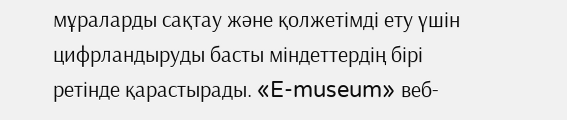мұраларды сақтау және қолжетімді ету үшін цифрландыруды басты міндеттердің бірі ретінде қарастырады. «E-museum» веб-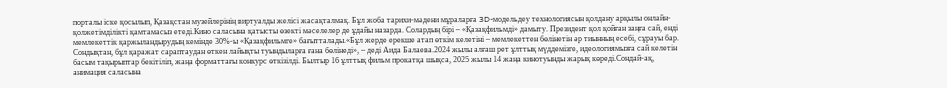порталы іске қосылып, Қазақстан музейлерінің виртуалды желісі жасақталмақ. Бұл жоба тарихи-мәдени мұраларға 3D-модельдеу технологиясын қолдану арқылы онлайн-қолжетімділікті қамтамасыз етеді.Кино саласына қатысты өзекті мәселелер де ұдайы назарда. Солардың бірі – «Қазақфильмді» дамыту. Президент қол қойған заңға сай, енді мемлекеттік қаржыландырудың кемінде 30%-ы «Қазақфильмге» бағытталады.«Бұл жерде ерекше атап өткім келетіні – мемлекеттен бөлінетін әр тиынның есебі, сұрауы бар. Сондықтан, бұл қаражат сараптаудан өткен лайықты туындыларға ғана бөлінеді», – деді Аида Балаева.2024 жылы алғаш рет ұлттық мүддемізге, идеологиямызға сай келетін басым тақырыптар бекітіліп, жаңа форматтағы конкурс өткізілді. Былтыр 16 ұлттық фильм прокатқа шықса, 2025 жылы 14 жаңа кинотуынды жарық көреді.Сондай-ақ, анимация саласына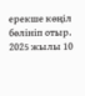ерекше көңіл бөлініп отыр. 2025 жылы 10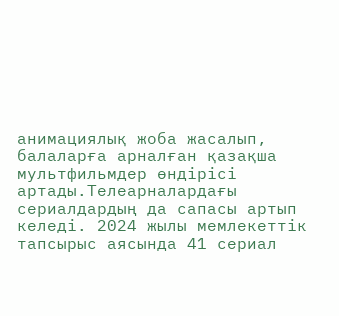анимациялық жоба жасалып, балаларға арналған қазақша мультфильмдер өндірісі артады.Телеарналардағы сериалдардың да сапасы артып келеді. 2024 жылы мемлекеттік тапсырыс аясында 41 сериал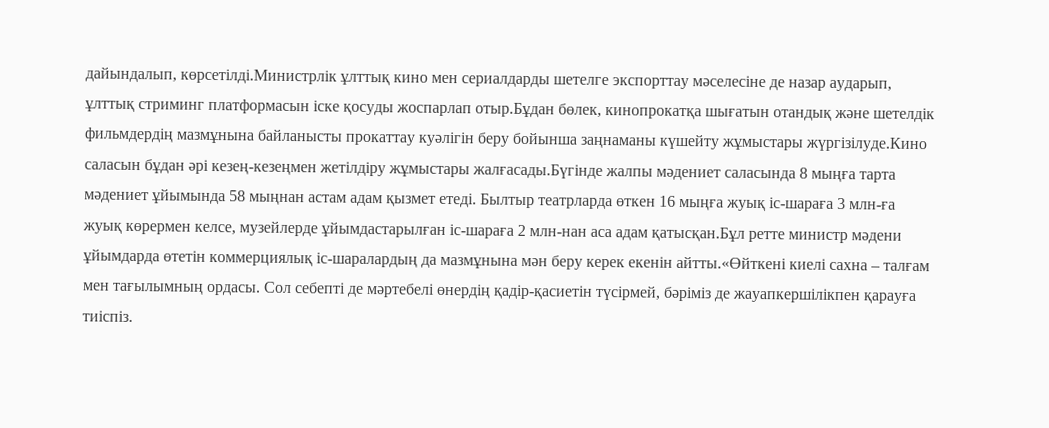дайындалып, көрсетілді.Министрлік ұлттық кино мен сериалдарды шетелге экспорттау мәселесіне де назар аударып, ұлттық стриминг платформасын іске қосуды жоспарлап отыр.Бұдан бөлек, кинопрокатқа шығатын отандық және шетелдік фильмдердің мазмұнына байланысты прокаттау куәлігін беру бойынша заңнаманы күшейту жұмыстары жүргізілуде.Кино саласын бұдан әрі кезең-кезеңмен жетілдіру жұмыстары жалғасады.Бүгінде жалпы мәдениет саласында 8 мыңға тарта мәдениет ұйымында 58 мыңнан астам адам қызмет етеді. Былтыр театрларда өткен 16 мыңға жуық іс-шараға 3 млн-ға жуық көрермен келсе, музейлерде ұйымдастарылған іс-шараға 2 млн-нан аса адам қатысқан.Бұл ретте министр мәдени ұйымдарда өтетін коммерциялық іс-шаралардың да мазмұнына мән беру керек екенін айтты.«Өйткені киелі сахна – талғам мен тағылымның ордасы. Сол себепті де мәртебелі өнердің қадір-қасиетін түсірмей, бәріміз де жауапкершілікпен қарауға тиіспіз.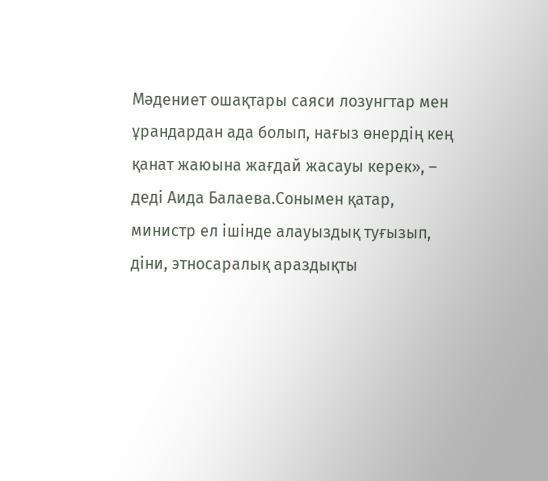Мәдениет ошақтары саяси лозунгтар мен ұрандардан ада болып, нағыз өнердің кең қанат жаюына жағдай жасауы керек», – деді Аида Балаева.Сонымен қатар, министр ел ішінде алауыздық туғызып, діни, этносаралық араздықты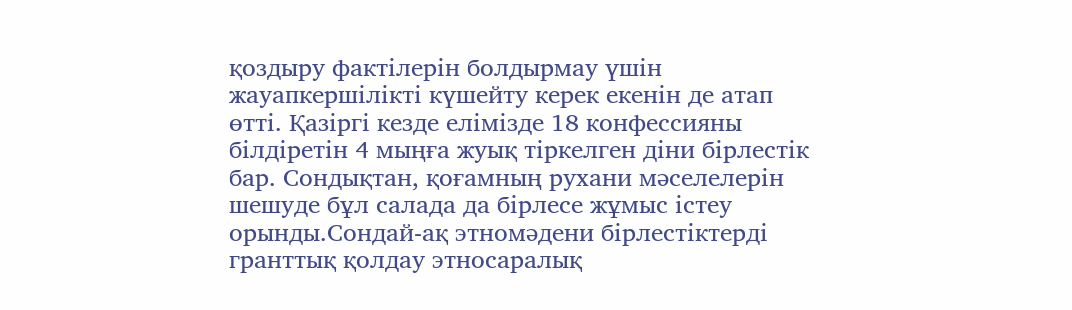қоздыру фактілерін болдырмау үшін жауапкершілікті күшейту керек екенін де атап өтті. Қазіргі кезде елімізде 18 конфессияны білдіретін 4 мыңға жуық тіркелген діни бірлестік бар. Сондықтан, қоғамның рухани мәселелерін шешуде бұл салада да бірлесе жұмыс істеу орынды.Сондай-ақ этномәдени бірлестіктерді гранттық қолдау этносаралық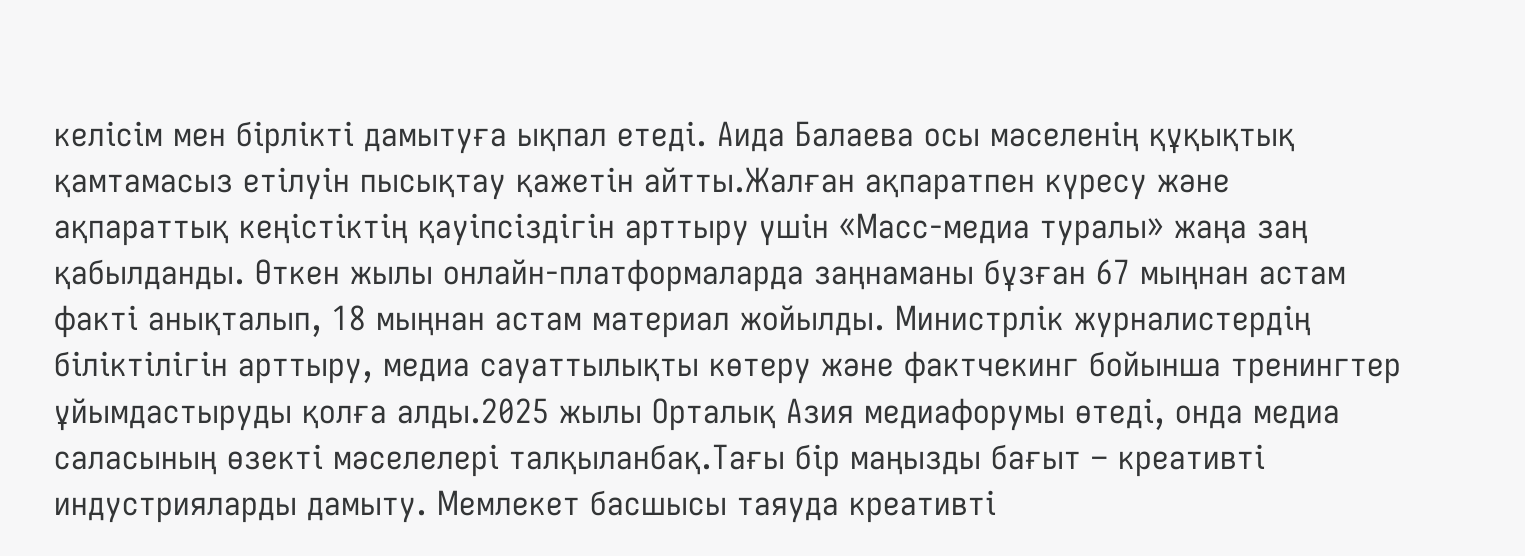келісім мен бірлікті дамытуға ықпал етеді. Аида Балаева осы мәселенің құқықтық қамтамасыз етілуін пысықтау қажетін айтты.Жалған ақпаратпен күресу және ақпараттық кеңістіктің қауіпсіздігін арттыру үшін «Масс-медиа туралы» жаңа заң қабылданды. Өткен жылы онлайн-платформаларда заңнаманы бұзған 67 мыңнан астам факті анықталып, 18 мыңнан астам материал жойылды. Министрлік журналистердің біліктілігін арттыру, медиа сауаттылықты көтеру және фактчекинг бойынша тренингтер ұйымдастыруды қолға алды.2025 жылы Орталық Азия медиафорумы өтеді, онда медиа саласының өзекті мәселелері талқыланбақ.Тағы бір маңызды бағыт – креативті индустрияларды дамыту. Мемлекет басшысы таяуда креативті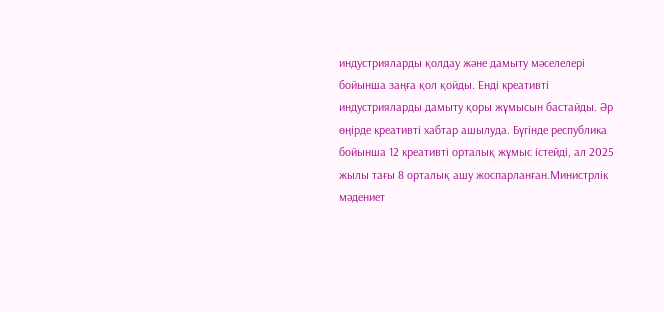индустрияларды қолдау және дамыту мәселелері бойынша заңға қол қойды. Енді креативті индустрияларды дамыту қоры жұмысын бастайды. Әр өңірде креативті хабтар ашылуда. Бүгінде республика бойынша 12 креативті орталық жұмыс істейді, ал 2025 жылы тағы 8 орталық ашу жоспарланған.Министрлік мәдениет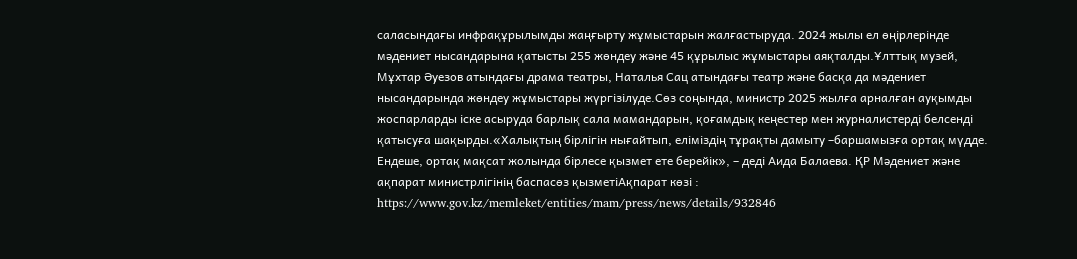саласындағы инфрақұрылымды жаңғырту жұмыстарын жалғастыруда. 2024 жылы ел өңірлерінде мәдениет нысандарына қатысты 255 жөндеу және 45 құрылыс жұмыстары аяқталды.Ұлттық музей, Мұхтар Әуезов атындағы драма театры, Наталья Сац атындағы театр және басқа да мәдениет нысандарында жөндеу жұмыстары жүргізілуде.Сөз соңында, министр 2025 жылға арналған ауқымды жоспарларды іске асыруда барлық сала мамандарын, қоғамдық кеңестер мен журналистерді белсенді қатысуға шақырды.«Халықтың бірлігін нығайтып, еліміздің тұрақты дамыту –баршамызға ортақ мүдде. Ендеше, ортақ мақсат жолында бірлесе қызмет ете берейік», – деді Аида Балаева. ҚР Мәдениет және ақпарат министрлігінің баспасөз қызметіАқпарат көзі : https://www.gov.kz/memleket/entities/mam/press/news/details/932846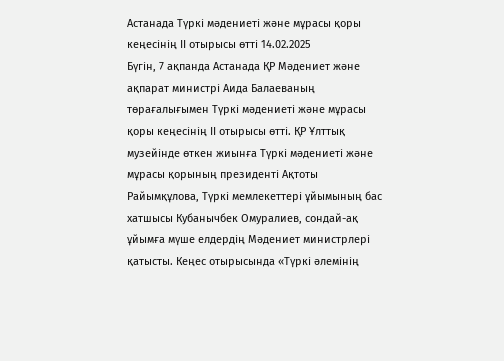Астанада Түркі мәдениеті және мұрасы қоры кеңесінің ІІ отырысы өтті 14.02.2025
Бүгін, 7 ақпанда Астанада ҚР Мәдениет және ақпарат министрі Аида Балаеваның төрағалығымен Түркі мәдениеті және мұрасы қоры кеңесінің ІІ отырысы өтті. ҚР Ұлттық музейінде өткен жиынға Түркі мәдениеті және мұрасы қорының президенті Ақтоты Райымқұлова, Түркі мемлекеттері ұйымының бас хатшысы Кубанычбек Омуралиев, сондай-ақ ұйымға мүше елдердің Мәдениет министрлері қатысты. Кеңес отырысында «Түркі әлемінің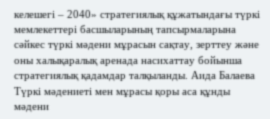келешегі – 2040» стратегиялық құжатындағы түркі мемлекеттері басшыларының тапсырмаларына сәйкес түркі мәдени мұрасын сақтау, зерттеу және оны халықаралық аренада насихаттау бойынша стратегиялық қадамдар талқыланды. Аида Балаева Түркі мәдениеті мен мұрасы қоры аса құнды мәдени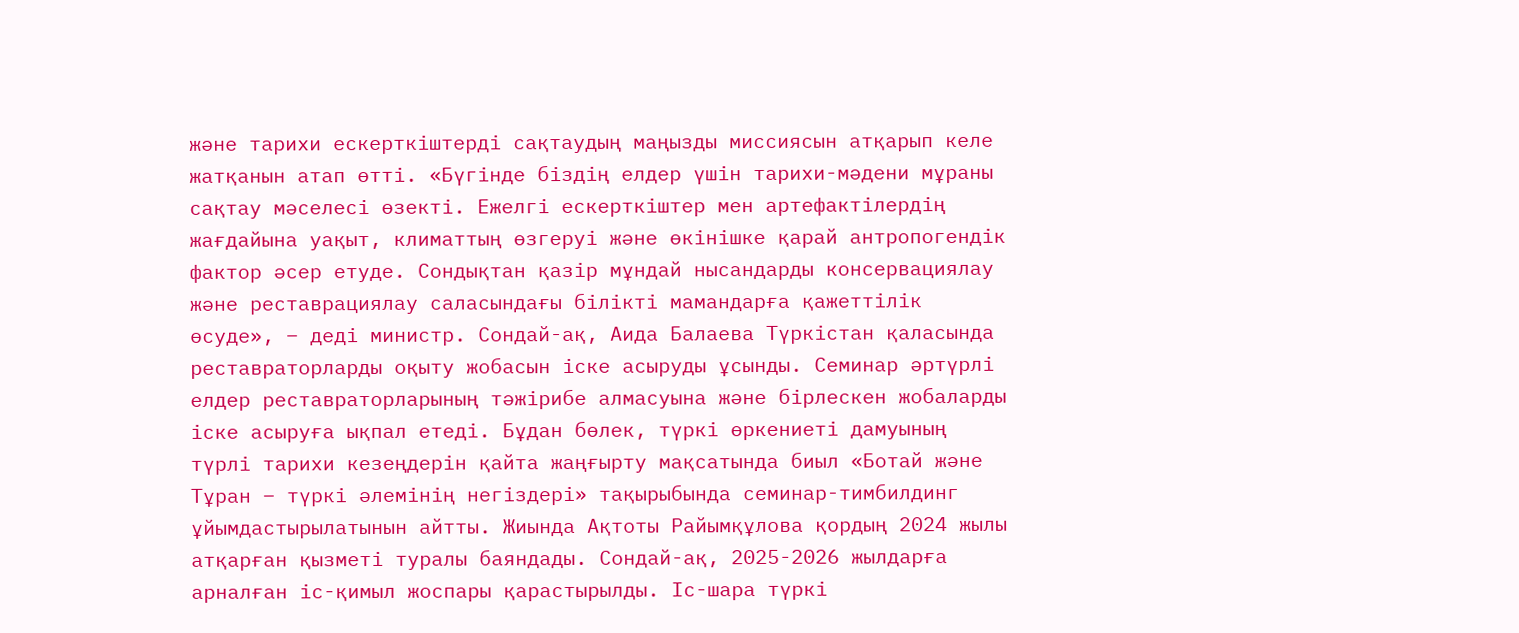және тарихи ескерткіштерді сақтаудың маңызды миссиясын атқарып келе жатқанын атап өтті. «Бүгінде біздің елдер үшін тарихи-мәдени мұраны сақтау мәселесі өзекті. Ежелгі ескерткіштер мен артефактілердің жағдайына уақыт, климаттың өзгеруі және өкінішке қарай антропогендік фактор әсер етуде. Сондықтан қазір мұндай нысандарды консервациялау және реставрациялау саласындағы білікті мамандарға қажеттілік өсуде», – деді министр. Сондай-ақ, Аида Балаева Түркістан қаласында реставраторларды оқыту жобасын іске асыруды ұсынды. Семинар әртүрлі елдер реставраторларының тәжірибе алмасуына және бірлескен жобаларды іске асыруға ықпал етеді. Бұдан бөлек, түркі өркениеті дамуының түрлі тарихи кезеңдерін қайта жаңғырту мақсатында биыл «Ботай және Тұран – түркі әлемінің негіздері» тақырыбында семинар-тимбилдинг ұйымдастырылатынын айтты. Жиында Ақтоты Райымқұлова қордың 2024 жылы атқарған қызметі туралы баяндады. Сондай-ақ, 2025-2026 жылдарға арналған іс-қимыл жоспары қарастырылды. Іс-шара түркі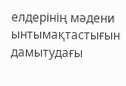елдерінің мәдени ынтымақтастығын дамытудағы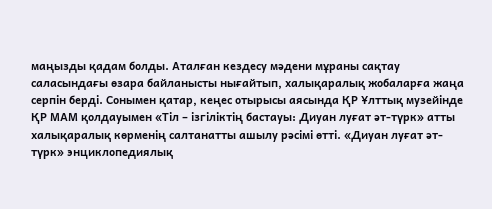маңызды қадам болды. Аталған кездесу мәдени мұраны сақтау саласындағы өзара байланысты нығайтып, халықаралық жобаларға жаңа серпін берді. Сонымен қатар, кеңес отырысы аясында ҚР Ұлттық музейінде ҚР МАМ қолдауымен «Тіл – ізгіліктің бастауы: Диуан луғат әт-түрк» атты халықаралық көрменің салтанатты ашылу рәсімі өтті. «Диуан луғат әт-түрк» энциклопедиялық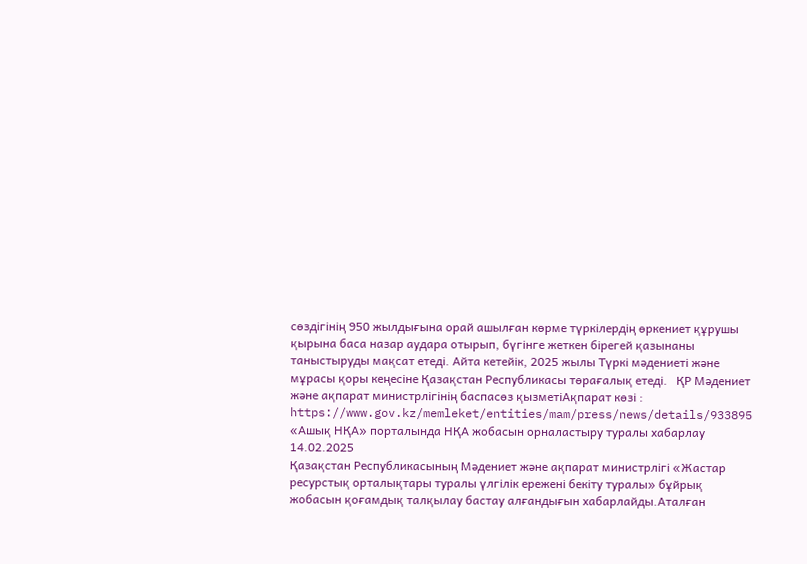сөздігінің 950 жылдығына орай ашылған көрме түркілердің өркениет құрушы қырына баса назар аудара отырып, бүгінге жеткен бірегей қазынаны таныстыруды мақсат етеді. Айта кетейік, 2025 жылы Түркі мәдениеті және мұрасы қоры кеңесіне Қазақстан Республикасы төрағалық етеді.   ҚР Мәдениет және ақпарат министрлігінің баспасөз қызметіАқпарат көзі : https://www.gov.kz/memleket/entities/mam/press/news/details/933895
«Ашық НҚА» порталында НҚА жобасын орналастыру туралы хабарлау 14.02.2025
Қазақстан Республикасының Мәдениет және ақпарат министрлігі «Жастар ресурстық орталықтары туралы үлгілік ережені бекіту туралы» бұйрық жобасын қоғамдық талқылау бастау алғандығын хабарлайды.Аталған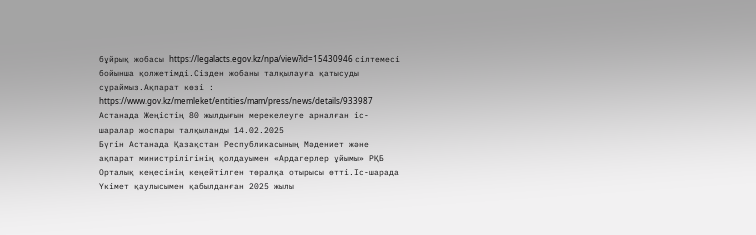бұйрық жобасы https://legalacts.egov.kz/npa/view?id=15430946 сілтемесі бойынша қолжетімді.Сізден жобаны талқылауға қатысуды сұраймыз.Ақпарат көзі : https://www.gov.kz/memleket/entities/mam/press/news/details/933987
Астанада Жеңістің 80 жылдығын мерекелеуге арналған іс-шаралар жоспары талқыланды 14.02.2025
Бүгін Астанада Қазақстан Республикасының Мәдениет және ақпарат министрілігінің қолдауымен «Ардагерлер ұйымы» РҚБ Орталық кеңесінің кеңейтілген төралқа отырысы өтті.Іс-шарада Үкімет қаулысымен қабылданған 2025 жылы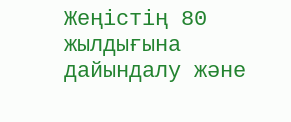Жеңістің 80 жылдығына дайындалу және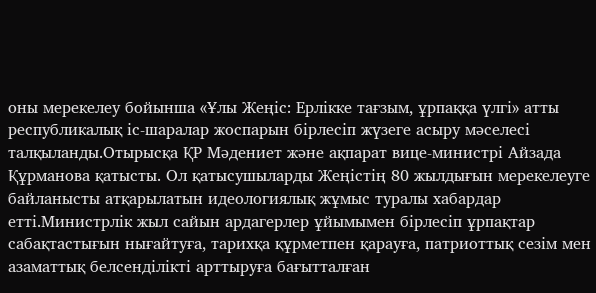оны мерекелеу бойынша «Ұлы Жеңіс: Ерлікке тағзым, ұрпаққа үлгі» атты республикалық іс-шаралар жоспарын бірлесіп жүзеге асыру мәселесі талқыланды.Отырысқа ҚР Мәдениет және ақпарат вице-министрі Айзада Құрманова қатысты. Ол қатысушыларды Жеңістің 80 жылдығын мерекелеуге байланысты атқарылатын идеологиялық жұмыс туралы хабардар етті.Министрлік жыл сайын ардагерлер ұйымымен бірлесіп ұрпақтар сабақтастығын нығайтуға, тарихқа құрметпен қарауға, патриоттық сезім мен азаматтық белсенділікті арттыруға бағытталған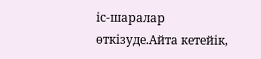іс-шаралар өткізуде.Айта кетейік,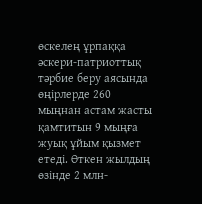өскелең ұрпаққа әскери-патриоттық тәрбие беру аясында өңірлерде 260 мыңнан астам жасты қамтитын 9 мыңға жуық ұйым қызмет етеді. Өткен жылдың өзінде 2 млн-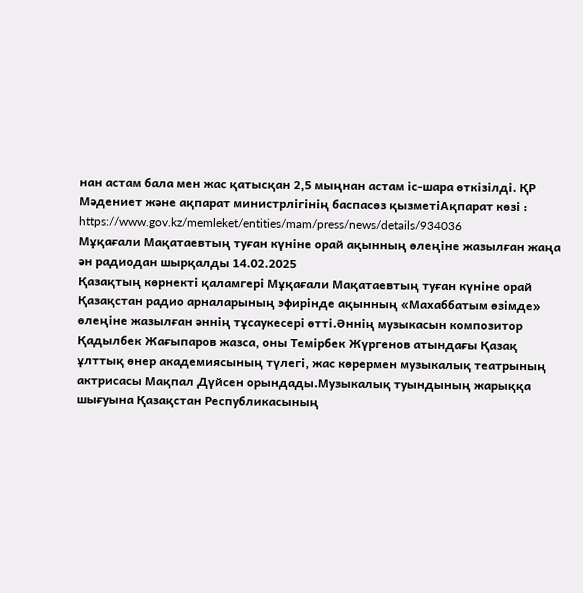нан астам бала мен жас қатысқан 2,5 мыңнан астам іс-шара өткізілді. ҚР Мәдениет және ақпарат министрлігінің баспасөз қызметіАқпарат көзі : https://www.gov.kz/memleket/entities/mam/press/news/details/934036
Мұқағали Мақатаевтың туған күніне орай ақынның өлеңіне жазылған жаңа ән радиодан шырқалды 14.02.2025
Қазақтың көрнекті қаламгері Мұқағали Мақатаевтың туған күніне орай Қазақстан радио арналарының эфирінде ақынның «Махаббатым өзімде» өлеңіне жазылған әннің тұсаукесері өтті.Әннің музыкасын композитор Қадылбек Жағыпаров жазса, оны Темірбек Жүргенов атындағы Қазақ ұлттық өнер академиясының түлегі, жас көрермен музыкалық театрының актрисасы Мақпал Дүйсен орындады.Музыкалық туындының жарыққа шығуына Қазақстан Республикасының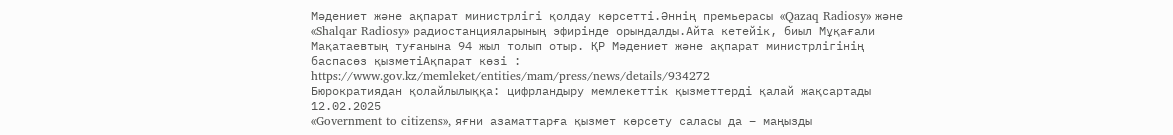Мәдениет және ақпарат министрлігі қолдау көрсетті.Әннің премьерасы «Qazaq Radiosy» және «Shalqar Radiosy» радиостанцияларының эфирінде орындалды.Айта кетейік, биыл Мұқағали Мақатаевтың туғанына 94 жыл толып отыр. ҚР Мәдениет және ақпарат министрлігінің баспасөз қызметіАқпарат көзі : https://www.gov.kz/memleket/entities/mam/press/news/details/934272
Бюрократиядан қолайлылыққа: цифрландыру мемлекеттік қызметтерді қалай жақсартады 12.02.2025
«Government to citizens», яғни азаматтарға қызмет көрсету саласы да – маңызды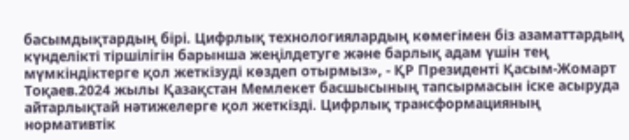басымдықтардың бірі. Цифрлық технологиялардың көмегімен біз азаматтардың күнделікті тіршілігін барынша жеңілдетуге және барлық адам үшін тең мүмкіндіктерге қол жеткізуді көздеп отырмыз», - ҚР Президенті Қасым-Жомарт Тоқаев.2024 жылы Қазақстан Мемлекет басшысының тапсырмасын іске асыруда айтарлықтай нәтижелерге қол жеткізді. Цифрлық трансформацияның нормативтік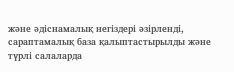және әдіснамалық негіздері әзірленді, сараптамалық база қалыптастырылды және түрлі салаларда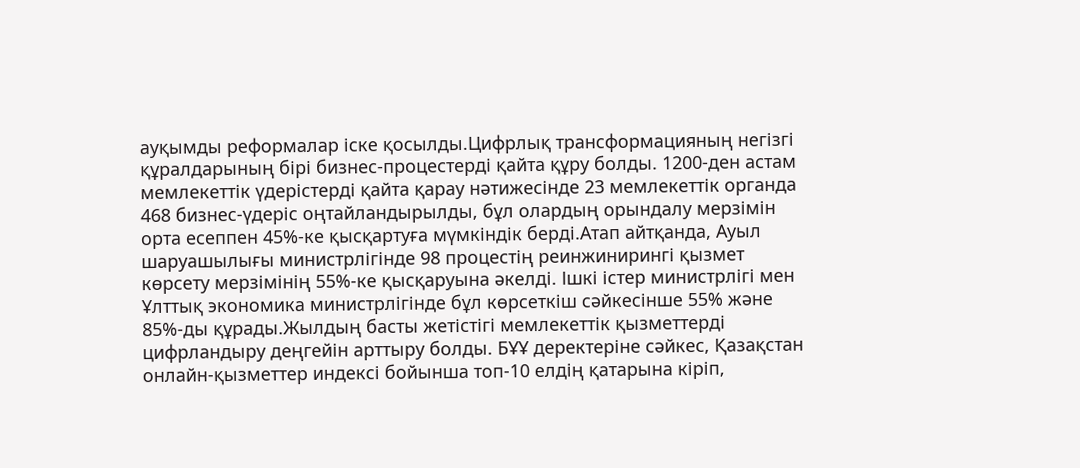ауқымды реформалар іске қосылды.Цифрлық трансформацияның негізгі құралдарының бірі бизнес-процестерді қайта құру болды. 1200-ден астам мемлекеттік үдерістерді қайта қарау нәтижесінде 23 мемлекеттік органда 468 бизнес-үдеріс оңтайландырылды, бұл олардың орындалу мерзімін орта есеппен 45%-ке қысқартуға мүмкіндік берді.Атап айтқанда, Ауыл шаруашылығы министрлігінде 98 процестің реинжинирингі қызмет көрсету мерзімінің 55%-ке қысқаруына әкелді. Ішкі істер министрлігі мен Ұлттық экономика министрлігінде бұл көрсеткіш сәйкесінше 55% және 85%-ды құрады.Жылдың басты жетістігі мемлекеттік қызметтерді цифрландыру деңгейін арттыру болды. БҰҰ деректеріне сәйкес, Қазақстан онлайн-қызметтер индексі бойынша топ-10 елдің қатарына кіріп,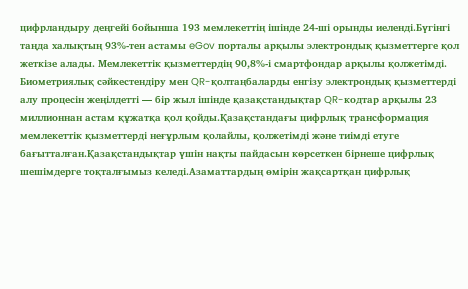цифрландыру деңгейі бойынша 193 мемлекеттің ішінде 24-ші орынды иеленді.Бүгінгі таңда халықтың 93%-тен астамы eGov порталы арқылы электрондық қызметтерге қол жеткізе алады. Мемлекеттік қызметтердің 90,8%-і смартфондар арқылы қолжетімді. Биометриялық сәйкестендіру мен QR-қолтаңбаларды енгізу электрондық қызметтерді алу процесін жеңілдетті — бір жыл ішінде қазақстандықтар QR-кодтар арқылы 23 миллионнан астам құжатқа қол қойды.Қазақстандағы цифрлық трансформация мемлекеттік қызметтерді неғұрлым қолайлы, қолжетімді және тиімді етуге бағытталған.Қазақстандықтар үшін нақты пайдасын көрсеткен бірнеше цифрлық шешімдерге тоқталғымыз келеді.Азаматтардың өмірін жақсартқан цифрлық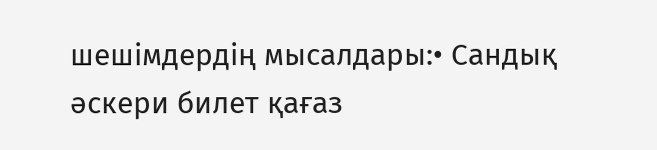шешімдердің мысалдары:• Сандық әскери билет қағаз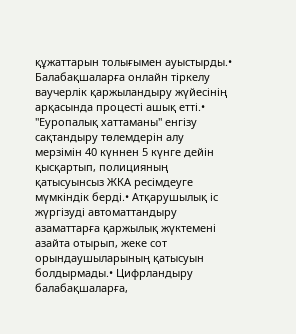құжаттарын толығымен ауыстырды.• Балабақшаларға онлайн тіркелу ваучерлік қаржыландыру жүйесінің арқасында процесті ашық етті.• "Еуропалық хаттаманы" енгізу сақтандыру төлемдерін алу мерзімін 40 күннен 5 күнге дейін қысқартып, полицияның қатысуынсыз ЖКА ресімдеуге мүмкіндік берді.• Атқарушылық іс жүргізуді автоматтандыру азаматтарға қаржылық жүктемені азайта отырып, жеке сот орындаушыларының қатысуын болдырмады.• Цифрландыру балабақшаларға,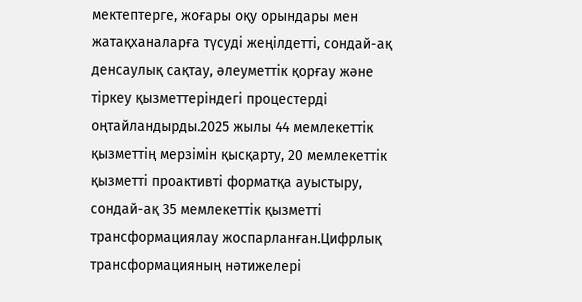мектептерге, жоғары оқу орындары мен жатақханаларға түсуді жеңілдетті, сондай-ақ денсаулық сақтау, әлеуметтік қорғау және тіркеу қызметтеріндегі процестерді оңтайландырды.2025 жылы 44 мемлекеттік қызметтің мерзімін қысқарту, 20 мемлекеттік қызметті проактивті форматқа ауыстыру, сондай-ақ 35 мемлекеттік қызметті трансформациялау жоспарланған.Цифрлық трансформацияның нәтижелері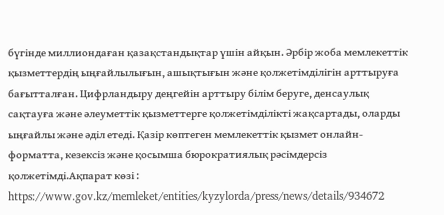бүгінде миллиондаған қазақстандықтар үшін айқын. Әрбір жоба мемлекеттік қызметтердің ыңғайлылығын, ашықтығын және қолжетімділігін арттыруға бағытталған. Цифрландыру деңгейін арттыру білім беруге, денсаулық сақтауға және әлеуметтік қызметтерге қолжетімділікті жақсартады, оларды ыңғайлы және әділ етеді. Қазір көптеген мемлекеттік қызмет онлайн-форматта, кезексіз және қосымша бюрократиялық рәсімдерсіз қолжетімді.Ақпарат көзі : https://www.gov.kz/memleket/entities/kyzylorda/press/news/details/934672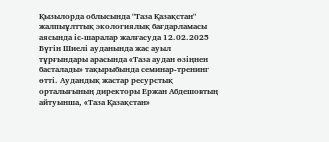Қызылорда облысында "Таза Қазақстан" жалпыұлттық экологиялық бағдарламасы аясында іс-шаралар жалғасуда 12.02.2025
Бүгін Шиелі ауданында жас ауыл тұрғындары арасында «Таза аудан өзіңнен басталады» тақырыбында семинар-тренинг өтті. Аудандық жастар ресурстық орталығының директоры Ержан Абдешовтың айтуынша, «Таза Қазақстан»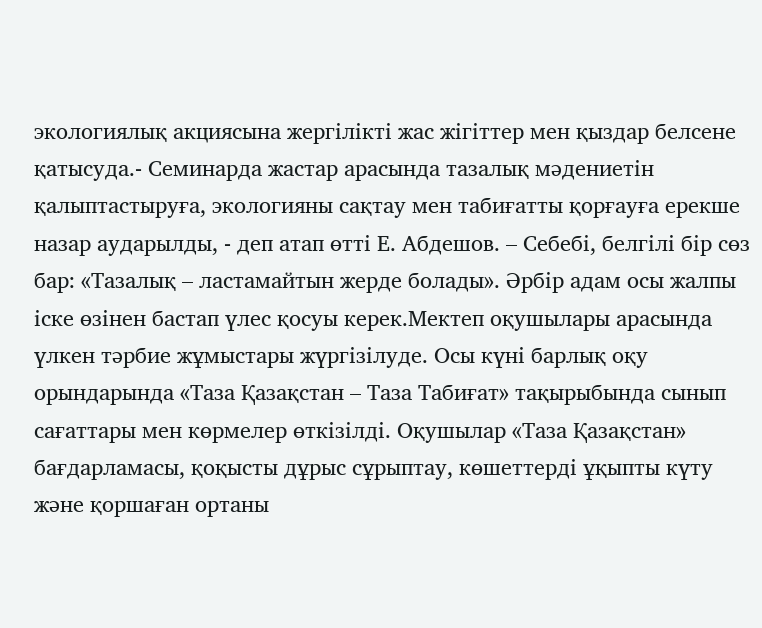экологиялық акциясына жергілікті жас жігіттер мен қыздар белсене қатысуда.- Семинарда жастар арасында тазалық мәдениетін қалыптастыруға, экологияны сақтау мен табиғатты қорғауға ерекше назар аударылды, - деп атап өтті Е. Абдешов. – Себебі, белгілі бір сөз бар: «Тазалық – ластамайтын жерде болады». Әрбір адам осы жалпы іске өзінен бастап үлес қосуы керек.Мектеп оқушылары арасында үлкен тәрбие жұмыстары жүргізілуде. Осы күні барлық оқу орындарында «Таза Қазақстан – Таза Табиғат» тақырыбында сынып сағаттары мен көрмелер өткізілді. Оқушылар «Таза Қазақстан» бағдарламасы, қоқысты дұрыс сұрыптау, көшеттерді ұқыпты күту және қоршаған ортаны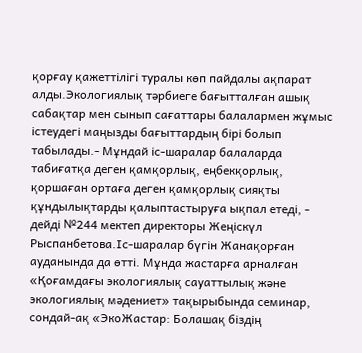қорғау қажеттілігі туралы көп пайдалы ақпарат алды.Экологиялық тәрбиеге бағытталған ашық сабақтар мен сынып сағаттары балалармен жұмыс істеудегі маңызды бағыттардың бірі болып табылады.- Мұндай іс-шаралар балаларда табиғатқа деген қамқорлық, еңбекқорлық, қоршаған ортаға деген қамқорлық сияқты құндылықтарды қалыптастыруға ықпал етеді, - дейді №244 мектеп директоры Жеңіскүл Рыспанбетова.Іс-шаралар бүгін Жанақорған ауданында да өтті. Мұнда жастарға арналған «Қоғамдағы экологиялық сауаттылық және экологиялық мәдениет» тақырыбында семинар, сондай-ақ «ЭкоЖастар: Болашақ біздің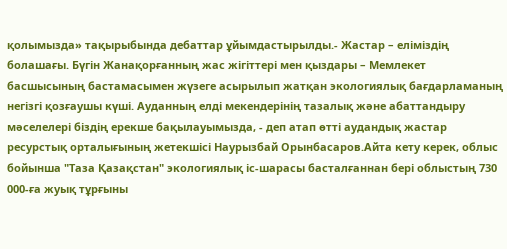қолымызда» тақырыбында дебаттар ұйымдастырылды.- Жастар – еліміздің болашағы. Бүгін Жанақорғанның жас жігіттері мен қыздары – Мемлекет басшысының бастамасымен жүзеге асырылып жатқан экологиялық бағдарламаның негізгі қозғаушы күші. Ауданның елді мекендерінің тазалық және абаттандыру мәселелері біздің ерекше бақылауымызда, - деп атап өтті аудандық жастар ресурстық орталығының жетекшісі Наурызбай Орынбасаров.Айта кету керек, облыс бойынша "Таза Қазақстан" экологиялық іс-шарасы басталғаннан бері облыстың 730 000-ға жуық тұрғыны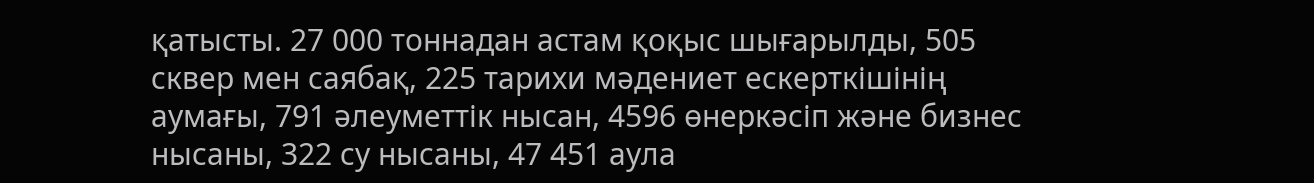қатысты. 27 000 тоннадан астам қоқыс шығарылды, 505 сквер мен саябақ, 225 тарихи мәдениет ескерткішінің аумағы, 791 әлеуметтік нысан, 4596 өнеркәсіп және бизнес нысаны, 322 су нысаны, 47 451 аула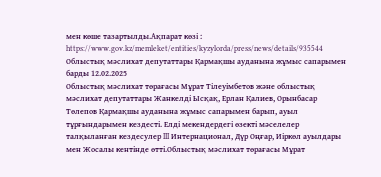мен көше тазартылды.Ақпарат көзі : https://www.gov.kz/memleket/entities/kyzylorda/press/news/details/935544
Облыстық мәслихат депутаттары Қармақшы ауданына жұмыс сапарымен барды 12.02.2025
Облыстық мәслихат төрағасы Мұрат Тілеуімбетов және облыстық мәслихат депутаттары Жанкелді Ысқақ, Ерлан Қалиев, Орынбасар Төлепов Қармақшы ауданына жұмыс сапарымен барып, ауыл тұрғындарымен кездесті. Елді мекендердегі өзекті мәселелер талқыланған кездесулер III Интернационал, Дүр Оңғар, Иіркөл ауылдары мен Жосалы кентінде өтті.Облыстық мәслихат төрағасы Мұрат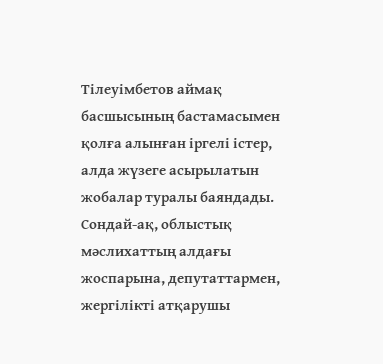Тілеуімбетов аймақ басшысының бастамасымен қолға алынған іргелі істер, алда жүзеге асырылатын жобалар туралы баяндады. Сондай-ақ, облыстық мәслихаттың алдағы жоспарына, депутаттармен, жергілікті атқарушы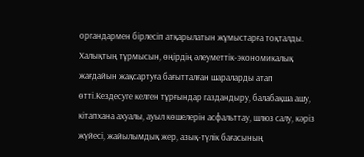органдармен бірлесіп атқарылатын жұмыстарға тоқталды. Халықтың тұрмысын, өңірдің әлеуметтік-экономикалық жағдайын жақсартуға бағытталған шараларды атап өтті.Кездесуге келген тұрғындар газдандыру, балабақша ашу, кітапхана ахуалы, ауыл көшелерін асфальттау, шлюз салу, кәріз жүйесі, жайылымдық жер, азық-түлік бағасының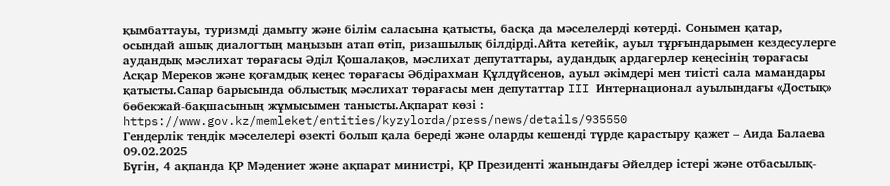қымбаттауы, туризмді дамыту және білім саласына қатысты, басқа да мәселелерді көтерді. Сонымен қатар, осындай ашық диалогтың маңызын атап өтіп, ризашылық білдірді.Айта кетейік, ауыл тұрғындарымен кездесулерге аудандық мәслихат төрағасы Әділ Қошалақов, мәслихат депутаттары, аудандық ардагерлер кеңесінің төрағасы Асқар Мереков және қоғамдық кеңес төрағасы Әбдірахман Құлдүйсенов, ауыл әкімдері мен тиісті сала мамандары қатысты.Сапар барысында облыстық мәслихат төрағасы мен депутаттар III Интернационал ауылындағы «Достық» бөбекжай-бақшасының жұмысымен танысты.Ақпарат көзі : https://www.gov.kz/memleket/entities/kyzylorda/press/news/details/935550
Гендерлік теңдік мәселелері өзекті болып қала береді және оларды кешенді түрде қарастыру қажет – Аида Балаева 09.02.2025
Бүгін, 4 ақпанда ҚР Мәдениет және ақпарат министрі, ҚР Президенті жанындағы Әйелдер істері және отбасылық-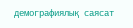демографиялық саясат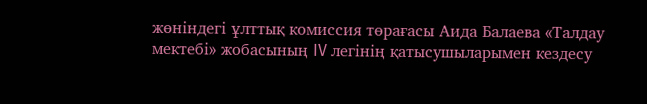жөніндегі ұлттық комиссия төрағасы Аида Балаева «Талдау мектебі» жобасының IV легінің қатысушыларымен кездесу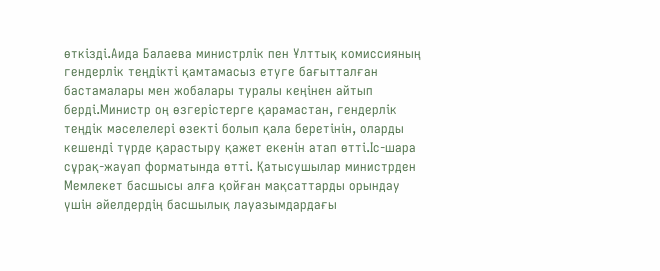өткізді.Аида Балаева министрлік пен Ұлттық комиссияның гендерлік теңдікті қамтамасыз етуге бағытталған бастамалары мен жобалары туралы кеңінен айтып берді.Министр оң өзгерістерге қарамастан, гендерлік теңдік мәселелері өзекті болып қала беретінін, оларды кешенді түрде қарастыру қажет екенін атап өтті.Іс-шара сұрақ-жауап форматында өтті. Қатысушылар министрден Мемлекет басшысы алға қойған мақсаттарды орындау үшін әйелдердің басшылық лауазымдардағы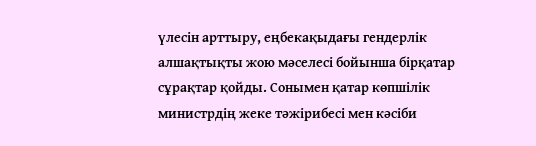үлесін арттыру, еңбекақыдағы гендерлік алшақтықты жою мәселесі бойынша бірқатар сұрақтар қойды. Сонымен қатар көпшілік министрдің жеке тәжірибесі мен кәсіби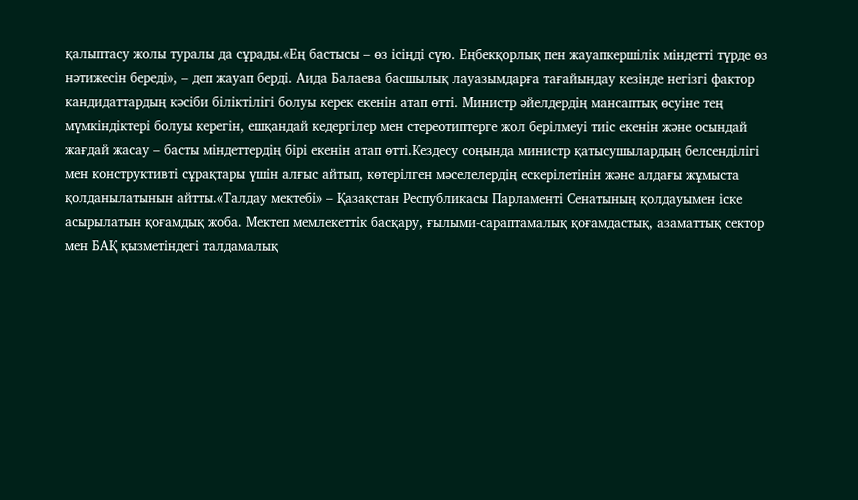қалыптасу жолы туралы да сұрады.«Ең бастысы – өз ісіңді сүю. Еңбекқорлық пен жауапкершілік міндетті түрде өз нәтижесін береді», – деп жауап берді. Аида Балаева басшылық лауазымдарға тағайындау кезінде негізгі фактор кандидаттардың кәсіби біліктілігі болуы керек екенін атап өтті. Министр әйелдердің мансаптық өсуіне тең мүмкіндіктері болуы керегін, ешқандай кедергілер мен стереотиптерге жол берілмеуі тиіс екенін және осындай жағдай жасау – басты міндеттердің бірі екенін атап өтті.Кездесу соңында министр қатысушылардың белсенділігі мен конструктивті сұрақтары үшін алғыс айтып, көтерілген мәселелердің ескерілетінін және алдағы жұмыста қолданылатынын айтты.«Талдау мектебі» – Қазақстан Республикасы Парламенті Сенатының қолдауымен іске асырылатын қоғамдық жоба. Мектеп мемлекеттік басқару, ғылыми-сараптамалық қоғамдастық, азаматтық сектор мен БАҚ қызметіндегі талдамалық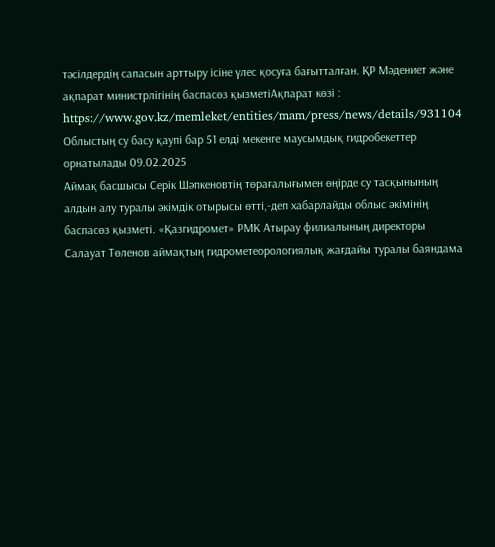тәсілдердің сапасын арттыру ісіне үлес қосуға бағытталған. ҚР Мәдениет және ақпарат министрлігінің баспасөз қызметіАқпарат көзі : https://www.gov.kz/memleket/entities/mam/press/news/details/931104
Облыстың су басу қаупі бар 51 елді мекенге маусымдық гидробекеттер орнатылады 09.02.2025
Аймақ басшысы Серік Шәпкеновтің төрағалығымен өңірде су тасқынының алдын алу туралы әкімдік отырысы өтті,-деп хабарлайды облыс әкімінің баспасөз қызметі. «Қазгидромет» РМК Атырау филиалының директоры Салауат Төленов аймақтың гидрометеорологиялық жағдайы туралы баяндама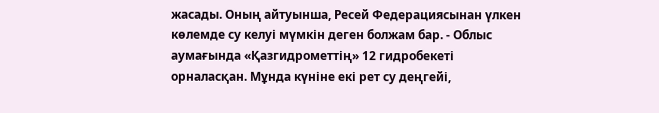жасады. Оның айтуынша, Ресей Федерациясынан үлкен көлемде су келуі мүмкін деген болжам бар. - Облыс аумағында «Қазгидрометтің» 12 гидробекеті орналасқан. Мұнда күніне екі рет су деңгейі,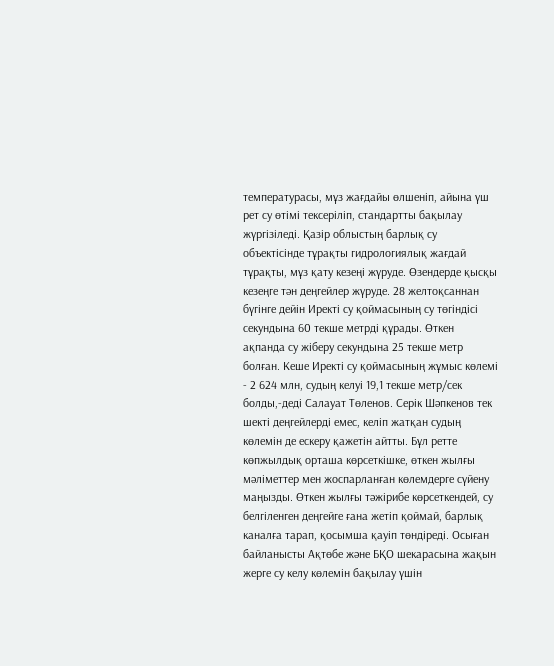температурасы, мұз жағдайы өлшеніп, айына үш рет су өтімі тексеріліп, стандартты бақылау жүргізіледі. Қазір облыстың барлық су объектісінде тұрақты гидрологиялық жағдай тұрақты, мұз қату кезеңі жүруде. Өзендерде қысқы кезеңге тән деңгейлер жүруде. 28 желтоқсаннан бүгінге дейін Иректі су қоймасының су төгіндісі секундына 60 текше метрді құрады. Өткен ақпанда су жіберу секундына 25 текше метр болған. Кеше Иректі су қоймасының жұмыс көлемі - 2 624 млн, судың келуі 19,1 текше метр/сек болды,-деді Салауат Төленов. Серік Шәпкенов тек шекті деңгейлерді емес, келіп жатқан судың көлемін де ескеру қажетін айтты. Бұл ретте көпжылдық орташа көрсеткішке, өткен жылғы мәліметтер мен жоспарланған көлемдерге сүйену маңызды. Өткен жылғы тәжірибе көрсеткендей, су белгіленген деңгейге ғана жетіп қоймай, барлық каналға тарап, қосымша қауіп төндіреді. Осыған байланысты Ақтөбе және БҚО шекарасына жақын жерге су келу көлемін бақылау үшін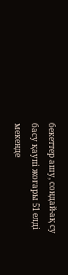бекеттер ашу, сондай-ақ су басу қаупі жоғары 51 елді мекенде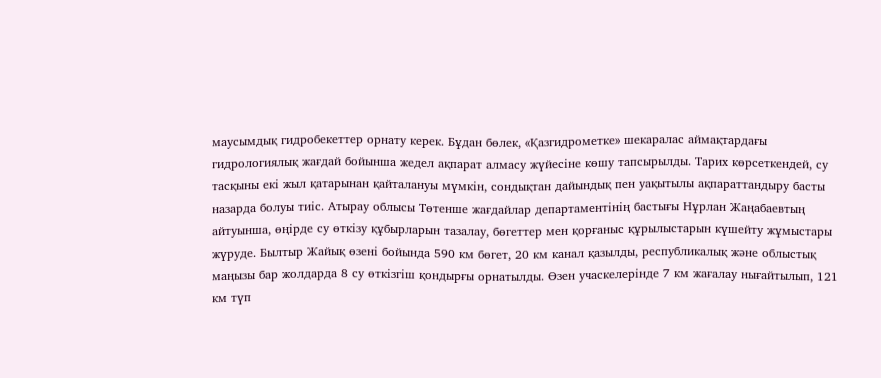маусымдық гидробекеттер орнату керек. Бұдан бөлек, «Қазгидрометке» шекаралас аймақтардағы гидрологиялық жағдай бойынша жедел ақпарат алмасу жүйесіне көшу тапсырылды. Тарих көрсеткендей, су тасқыны екі жыл қатарынан қайталануы мүмкін, сондықтан дайындық пен уақытылы ақпараттандыру басты назарда болуы тиіс. Атырау облысы Төтенше жағдайлар департаментінің бастығы Нұрлан Жаңабаевтың айтуынша, өңірде су өткізу құбырларын тазалау, бөгеттер мен қорғаныс құрылыстарын күшейту жұмыстары жүруде. Былтыр Жайық өзені бойында 590 км бөгет, 20 км канал қазылды, республикалық және облыстық маңызы бар жолдарда 8 су өткізгіш қондырғы орнатылды. Өзен учаскелерінде 7 км жағалау нығайтылып, 121 км түп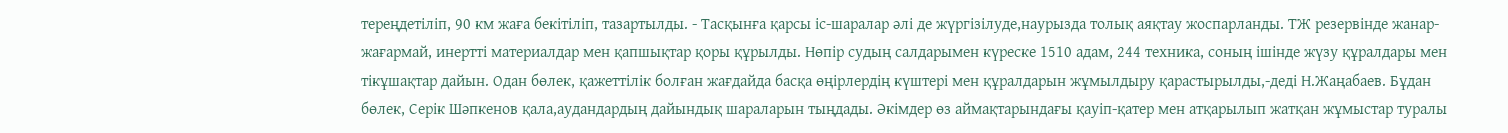тереңдетіліп, 90 км жаға бекітіліп, тазартылды. - Тасқынға қарсы іс-шаралар әлі де жүргізілуде,наурызда толық аяқтау жоспарланды. ТЖ резервінде жанар-жағармай, инертті материалдар мен қапшықтар қоры құрылды. Нөпір судың салдарымен күреске 1510 адам, 244 техника, соның ішінде жүзу құралдары мен тікұшақтар дайын. Одан бөлек, қажеттілік болған жағдайда басқа өңірлердің күштері мен құралдарын жұмылдыру қарастырылды,-деді Н.Жаңабаев. Бұдан бөлек, Серік Шәпкенов қала,аудандардың дайындық шараларын тыңдады. Әкімдер өз аймақтарындағы қауіп-қатер мен атқарылып жатқан жұмыстар туралы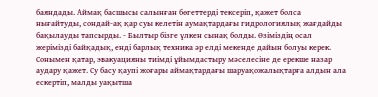баяндады. Аймақ басшысы салынған бөгеттерді тексеріп, қажет болса нығайтуды, сондай-ақ қар суы келетін аумақтардағы гидрологиялық жағдайды бақылауды тапсырды. - Былтыр бізге үлкен сынақ болды. Өзіміздің осал жерімізді байқадық, енді барлық техника әр елді мекенде дайын болуы керек. Сонымен қатар, эвакуацияны тиімді ұйымдастыру мәселесіне де ерекше назар аудару қажет. Су басу қаупі жоғары аймақтардағы шаруақожалықтарға алдын ала ескертіп, малды уақытша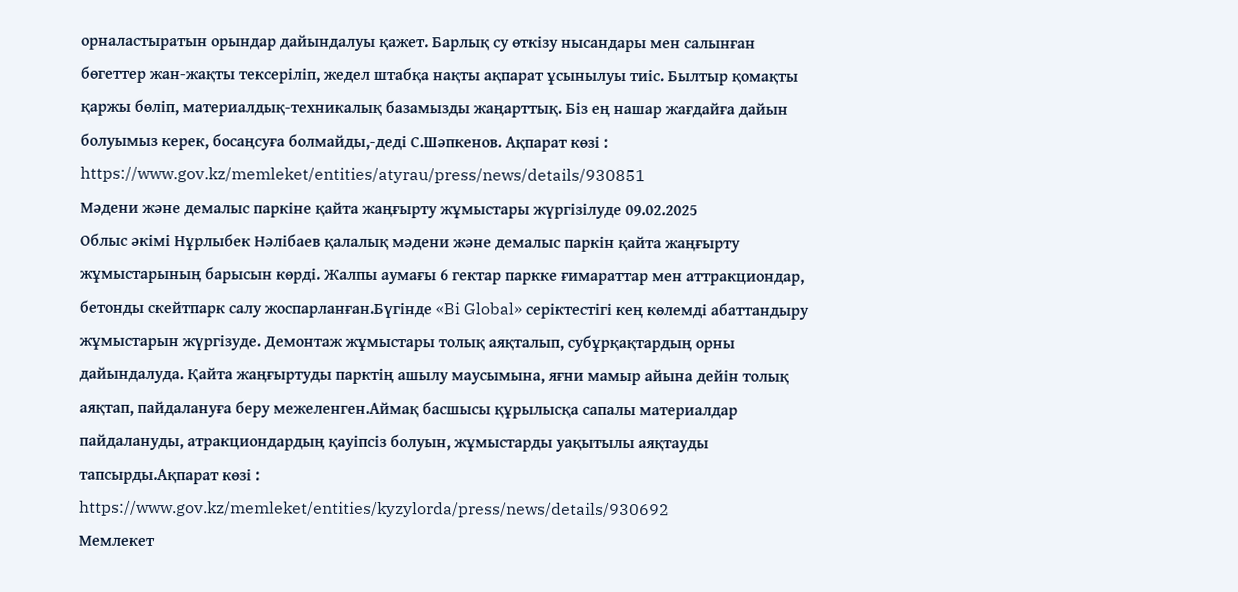орналастыратын орындар дайындалуы қажет. Барлық су өткізу нысандары мен салынған бөгеттер жан-жақты тексеріліп, жедел штабқа нақты ақпарат ұсынылуы тиіс. Былтыр қомақты қаржы бөліп, материалдық-техникалық базамызды жаңарттық. Біз ең нашар жағдайға дайын болуымыз керек, босаңсуға болмайды,-деді С.Шәпкенов. Ақпарат көзі : https://www.gov.kz/memleket/entities/atyrau/press/news/details/930851
Мәдени және демалыс паркіне қайта жаңғырту жұмыстары жүргізілуде 09.02.2025
Облыс әкімі Нұрлыбек Нәлібаев қалалық мәдени және демалыс паркін қайта жаңғырту жұмыстарының барысын көрді. Жалпы аумағы 6 гектар паркке ғимараттар мен аттракциондар, бетонды скейтпарк салу жоспарланған.Бүгінде «Bi Global» серіктестігі кең көлемді абаттандыру жұмыстарын жүргізуде. Демонтаж жұмыстары толық аяқталып, субұрқақтардың орны дайындалуда. Қайта жаңғыртуды парктің ашылу маусымына, яғни мамыр айына дейін толық аяқтап, пайдалануға беру межеленген.Аймақ басшысы құрылысқа сапалы материалдар пайдалануды, атракциондардың қауіпсіз болуын, жұмыстарды уақытылы аяқтауды тапсырды.Ақпарат көзі : https://www.gov.kz/memleket/entities/kyzylorda/press/news/details/930692
Мемлекет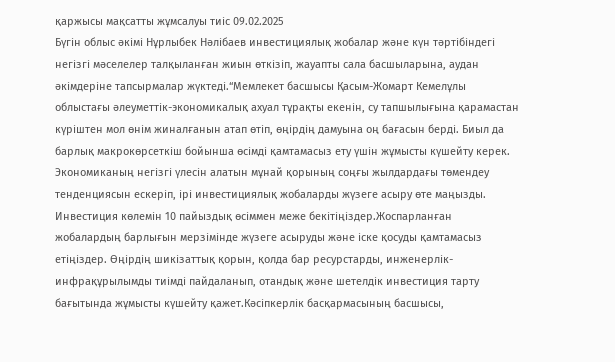қаржысы мақсатты жұмсалуы тиіс 09.02.2025
Бүгін облыс әкімі Нұрлыбек Нәлібаев инвестициялық жобалар және күн тәртібіндегі негізгі мәселелер талқыланған жиын өткізіп, жауапты сала басшыларына, аудан әкімдеріне тапсырмалар жүктеді.“Мемлекет басшысы Қасым-Жомарт Кемелұлы облыстағы әлеуметтік-экономикалық ахуал тұрақты екенін, су тапшылығына қарамастан күріштен мол өнім жиналғанын атап өтіп, өңірдің дамуына оң бағасын берді. Биыл да барлық макрокөрсеткіш бойынша өсімді қамтамасыз ету үшін жұмысты күшейту керек. Экономиканың негізгі үлесін алатын мұнай қорының соңғы жылдардағы төмендеу тенденциясын ескеріп, ірі инвестициялық жобаларды жүзеге асыру өте маңызды. Инвестиция көлемін 10 пайыздық өсіммен меже бекітіңіздер.Жоспарланған жобалардың барлығын мерзімінде жүзеге асыруды және іске қосуды қамтамасыз етіңіздер. Өңірдің шикізаттық қорын, қолда бар ресурстарды, инженерлік-инфрақұрылымды тиімді пайдаланып, отандық және шетелдік инвестиция тарту бағытында жұмысты күшейту қажет.Кәсіпкерлік басқармасының басшысы,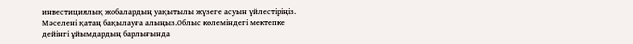инвестициялық жобалардың уақытылы жүзеге асуын үйлестіріңіз. Мәселені қатаң бақылауға алыңыз.Облыс көлеміндегі мектепке дейінгі ұйымдардың барлығында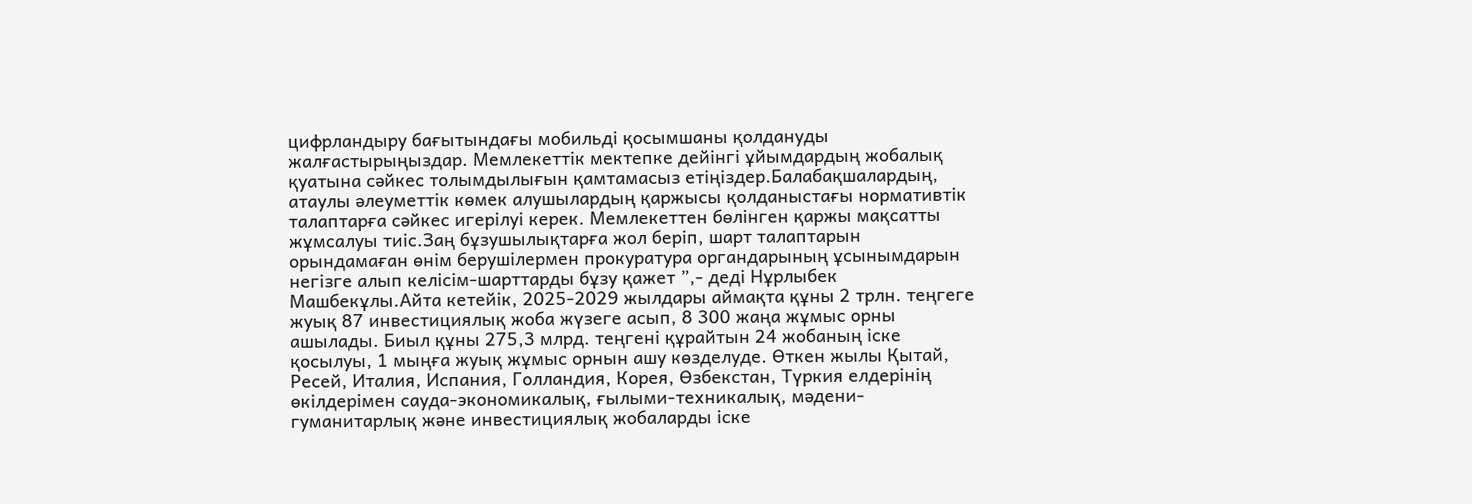цифрландыру бағытындағы мобильді қосымшаны қолдануды жалғастырыңыздар. Мемлекеттік мектепке дейінгі ұйымдардың жобалық қуатына сәйкес толымдылығын қамтамасыз етіңіздер.Балабақшалардың, атаулы әлеуметтік көмек алушылардың қаржысы қолданыстағы нормативтік талаптарға сәйкес игерілуі керек. Мемлекеттен бөлінген қаржы мақсатты жұмсалуы тиіс.Заң бұзушылықтарға жол беріп, шарт талаптарын орындамаған өнім берушілермен прокуратура органдарының ұсынымдарын негізге алып келісім-шарттарды бұзу қажет ”,- деді Нұрлыбек Машбекұлы.Айта кетейік, 2025-2029 жылдары аймақта құны 2 трлн. теңгеге жуық 87 инвестициялық жоба жүзеге асып, 8 300 жаңа жұмыс орны ашылады. Биыл құны 275,3 млрд. теңгені құрайтын 24 жобаның іске қосылуы, 1 мыңға жуық жұмыс орнын ашу көзделуде. Өткен жылы Қытай, Ресей, Италия, Испания, Голландия, Корея, Өзбекстан, Түркия елдерінің өкілдерімен сауда-экономикалық, ғылыми-техникалық, мәдени-гуманитарлық және инвестициялық жобаларды іске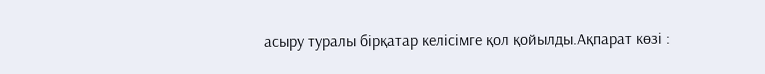асыру туралы бірқатар келісімге қол қойылды.Ақпарат көзі :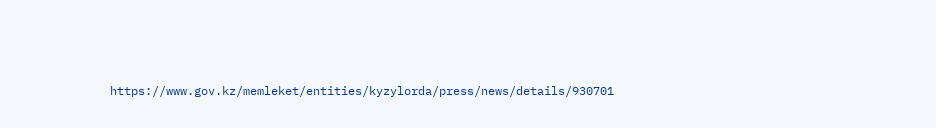https://www.gov.kz/memleket/entities/kyzylorda/press/news/details/930701